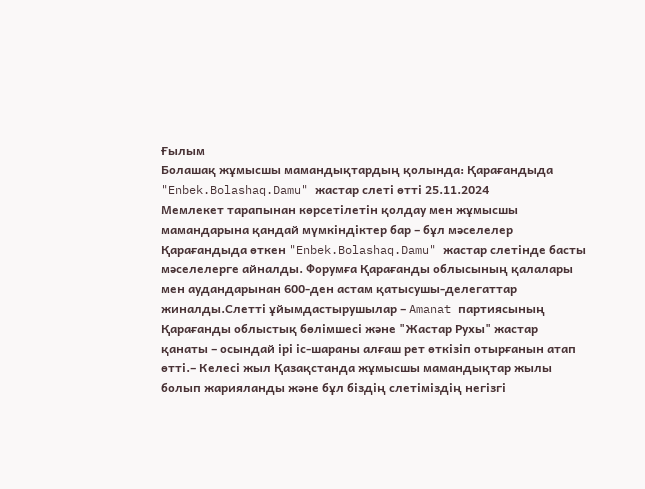Ғылым
Болашақ жұмысшы мамандықтардың қолында: Қарағандыда "Enbek.Bolashaq.Damu" жастар слеті өтті 25.11.2024
Мемлекет тарапынан көрсетілетін қолдау мен жұмысшы мамандарына қандай мүмкіндіктер бар – бұл мәселелер Қарағандыда өткен "Enbek.Bolashaq.Damu" жастар слетінде басты мәселелерге айналды. Форумға Қарағанды облысының қалалары мен аудандарынан 600-ден астам қатысушы-делегаттар жиналды.Слетті ұйымдастырушылар – Amanat партиясының Қарағанды облыстық бөлімшесі және "Жастар Рухы" жастар қанаты – осындай ірі іс-шараны алғаш рет өткізіп отырғанын атап өтті.– Келесі жыл Қазақстанда жұмысшы мамандықтар жылы болып жарияланды және бұл біздің слетіміздің негізгі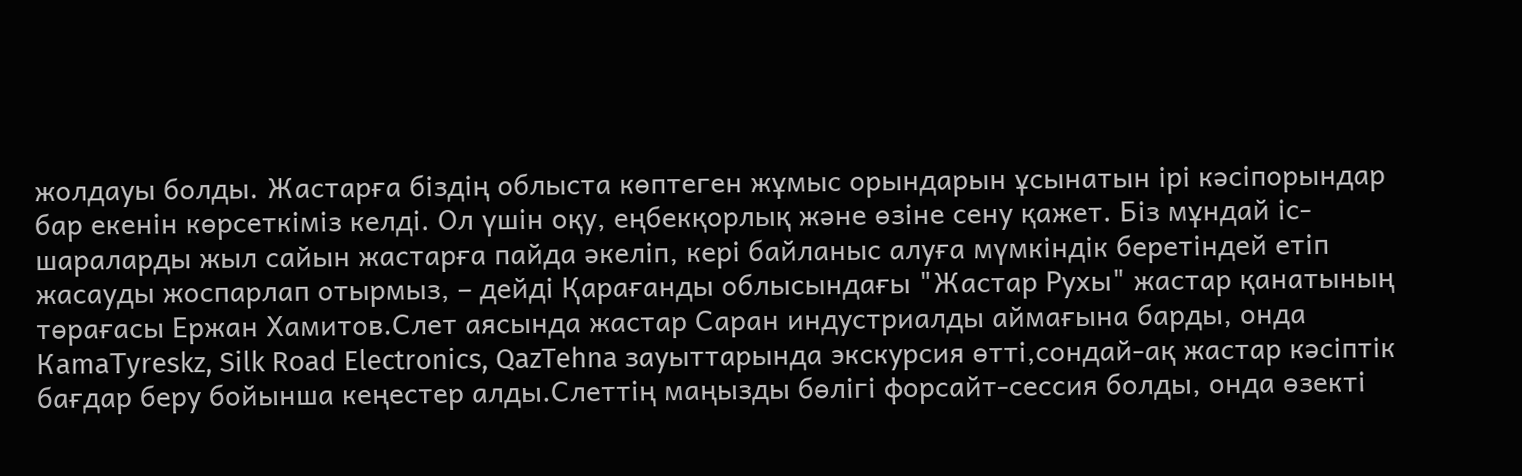жолдауы болды. Жастарға біздің облыста көптеген жұмыс орындарын ұсынатын ірі кәсіпорындар бар екенін көрсеткіміз келді. Ол үшін оқу, еңбекқорлық және өзіне сену қажет. Біз мұндай іс-шараларды жыл сайын жастарға пайда әкеліп, кері байланыс алуға мүмкіндік беретіндей етіп жасауды жоспарлап отырмыз, – дейді Қарағанды облысындағы "Жастар Рухы" жастар қанатының төрағасы Ержан Хамитов.Слет аясында жастар Саран индустриалды аймағына барды, онда КamaТyreskz, Silk Road Electronics, QazTehna зауыттарында экскурсия өтті,сондай-ақ жастар кәсіптік бағдар беру бойынша кеңестер алды.Слеттің маңызды бөлігі форсайт-сессия болды, онда өзекті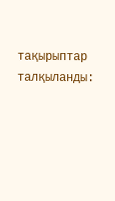тақырыптар талқыланды: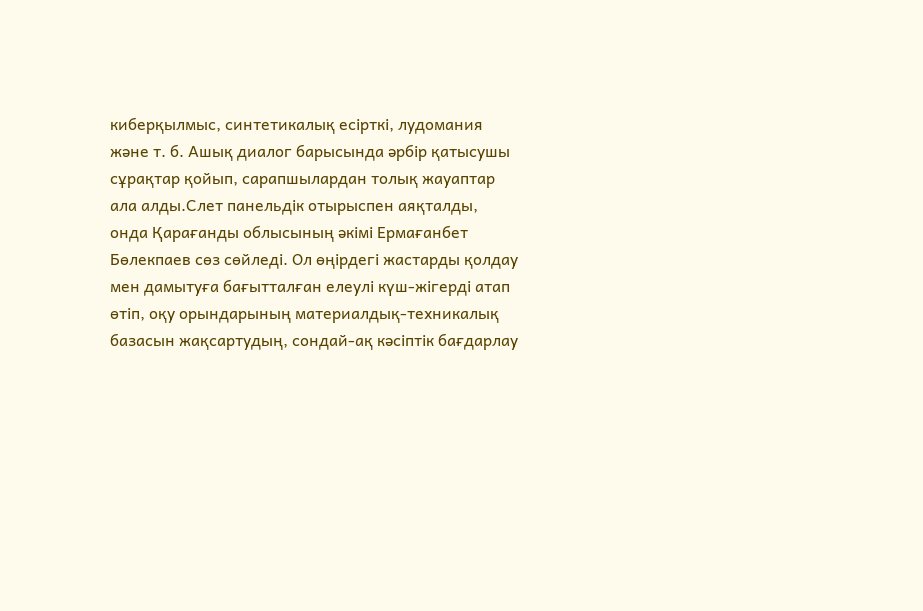киберқылмыс, синтетикалық есірткі, лудомания және т. б. Ашық диалог барысында әрбір қатысушы сұрақтар қойып, сарапшылардан толық жауаптар ала алды.Слет панельдік отырыспен аяқталды, онда Қарағанды облысының әкімі Ермағанбет Бөлекпаев сөз сөйледі. Ол өңірдегі жастарды қолдау мен дамытуға бағытталған елеулі күш-жігерді атап өтіп, оқу орындарының материалдық-техникалық базасын жақсартудың, сондай-ақ кәсіптік бағдарлау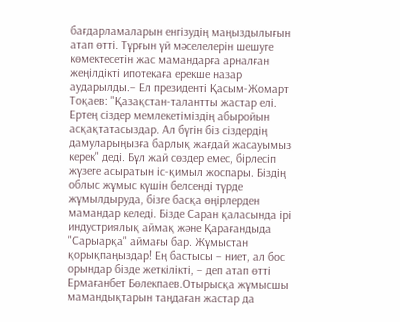бағдарламаларын енгізудің маңыздылығын атап өтті. Тұрғын үй мәселелерін шешуге көмектесетін жас мамандарға арналған жеңілдікті ипотекаға ерекше назар аударылды.– Ел президенті Қасым-Жомарт Тоқаев: "Қазақстан-талантты жастар елі. Ертең сіздер мемлекетіміздің абыройын асқақтатасыздар. Ал бүгін біз сіздердің дамуларыңызға барлық жағдай жасауымыз керек" деді. Бұл жай сөздер емес, бірлесіп жүзеге асыратын іс-қимыл жоспары. Біздің облыс жұмыс күшін белсенді түрде жұмылдыруда, бізге басқа өңірлерден мамандар келеді. Бізде Саран қаласында ірі индустриялық аймақ және Қарағандыда "Сарыарқа" аймағы бар. Жұмыстан қорықпаңыздар! Ең бастысы – ниет, ал бос орындар бізде жеткілікті, – деп атап өтті Ермағанбет Бөлекпаев.Отырысқа жұмысшы мамандықтарын таңдаған жастар да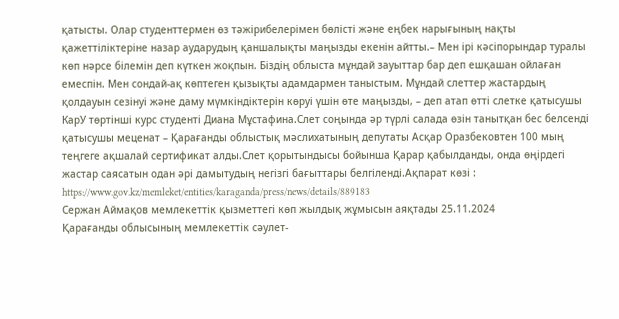қатысты. Олар студенттермен өз тәжірибелерімен бөлісті және еңбек нарығының нақты қажеттіліктеріне назар аударудың қаншалықты маңызды екенін айтты.– Мен ірі кәсіпорындар туралы көп нәрсе білемін деп күткен жоқпын. Біздің облыста мұндай зауыттар бар деп ешқашан ойлаған емеспін. Мен сондай-ақ көптеген қызықты адамдармен таныстым. Мұндай слеттер жастардың қолдауын сезінуі және даму мүмкіндіктерін көруі үшін өте маңызды, – деп атап өтті слетке қатысушы КарУ төртінші курс студенті Диана Мұстафина.Слет соңында әр түрлі салада өзін танытқан бес белсенді қатысушы меценат – Қарағанды облыстық мәслихатының депутаты Асқар Оразбековтен 100 мың теңгеге ақшалай сертификат алды.Слет қорытындысы бойынша Қарар қабылданды, онда өңірдегі жастар саясатын одан әрі дамытудың негізгі бағыттары белгіленді.Ақпарат көзі : https://www.gov.kz/memleket/entities/karaganda/press/news/details/889183
Сержан Аймақов мемлекеттік қызметтегі көп жылдық жұмысын аяқтады 25.11.2024
Қарағанды облысының мемлекеттік сәулет-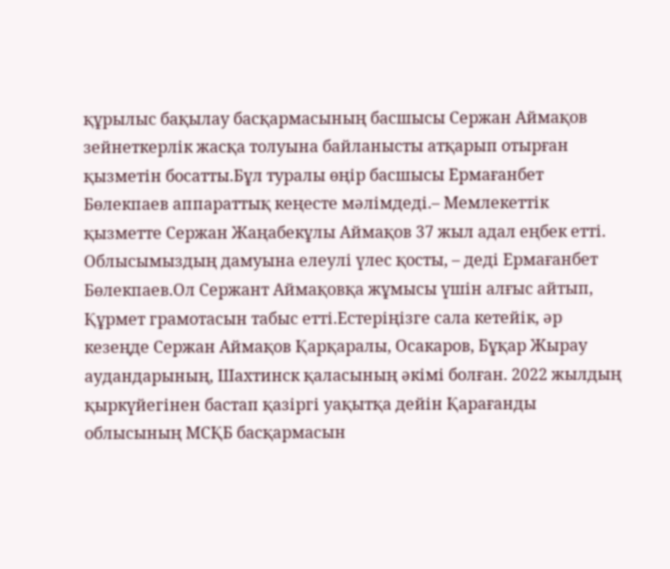құрылыс бақылау басқармасының басшысы Сержан Аймақов зейнеткерлік жасқа толуына байланысты атқарып отырған қызметін босатты.Бұл туралы өңір басшысы Ермағанбет Бөлекпаев аппараттық кеңесте мәлімдеді.– Мемлекеттік қызметте Сержан Жаңабекұлы Аймақов 37 жыл адал еңбек етті. Облысымыздың дамуына елеулі үлес қосты, – деді Ермағанбет Бөлекпаев.Ол Сержант Аймақовқа жұмысы үшін алғыс айтып, Құрмет грамотасын табыс етті.Естеріңізге сала кетейік, әр кезеңде Сержан Аймақов Қарқаралы, Осакаров, Бұқар Жырау аудандарының, Шахтинск қаласының әкімі болған. 2022 жылдың қыркүйегінен бастап қазіргі уақытқа дейін Қарағанды облысының МСҚБ басқармасын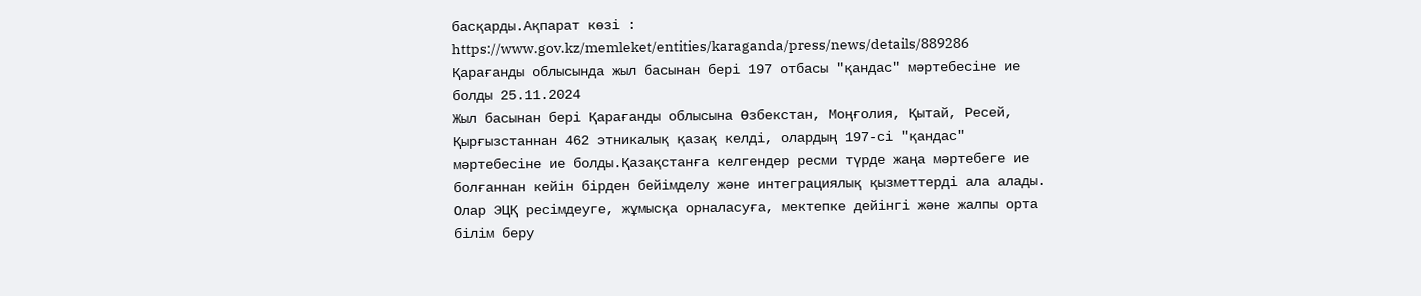басқарды.Ақпарат көзі : https://www.gov.kz/memleket/entities/karaganda/press/news/details/889286
Қарағанды облысында жыл басынан бері 197 отбасы "қандас" мәртебесіне ие болды 25.11.2024
Жыл басынан бері Қарағанды облысына Өзбекстан, Моңғолия, Қытай, Ресей, Қырғызстаннан 462 этникалық қазақ келді, олардың 197-сі "қандас" мәртебесіне ие болды.Қазақстанға келгендер ресми түрде жаңа мәртебеге ие болғаннан кейін бірден бейімделу және интеграциялық қызметтерді ала алады. Олар ЭЦҚ ресімдеуге, жұмысқа орналасуға, мектепке дейінгі және жалпы орта білім беру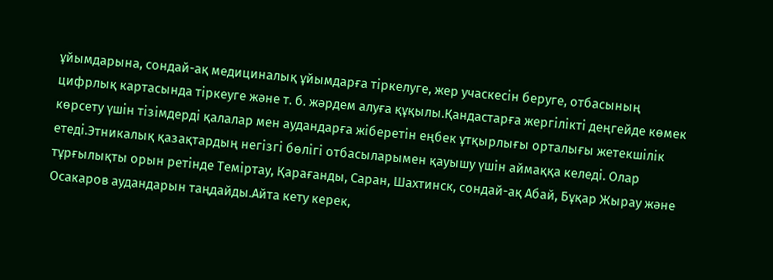ұйымдарына, сондай-ақ медициналық ұйымдарға тіркелуге, жер учаскесін беруге, отбасының цифрлық картасында тіркеуге және т. б. жәрдем алуға құқылы.Қандастарға жергілікті деңгейде көмек көрсету үшін тізімдерді қалалар мен аудандарға жіберетін еңбек ұтқырлығы орталығы жетекшілік етеді.Этникалық қазақтардың негізгі бөлігі отбасыларымен қауышу үшін аймаққа келеді. Олар тұрғылықты орын ретінде Теміртау, Қарағанды, Саран, Шахтинск, сондай-ақ Абай, Бұқар Жырау және Осакаров аудандарын таңдайды.Айта кету керек,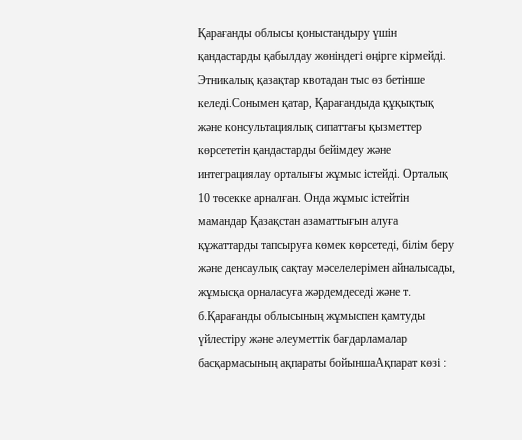Қарағанды облысы қоныстандыру үшін қандастарды қабылдау жөніндегі өңірге кірмейді. Этникалық қазақтар квотадан тыс өз бетінше келеді.Сонымен қатар, Қарағандыда құқықтық және консультациялық сипаттағы қызметтер көрсететін қандастарды бейімдеу және интеграциялау орталығы жұмыс істейді. Орталық 10 төсекке арналған. Онда жұмыс істейтін мамандар Қазақстан азаматтығын алуға құжаттарды тапсыруға көмек көрсетеді, білім беру және денсаулық сақтау мәселелерімен айналысады, жұмысқа орналасуға жәрдемдеседі және т. б.Қарағанды облысының жұмыспен қамтуды үйлестіру және әлеуметтік бағдарламалар басқармасының ақпараты бойыншаАқпарат көзі :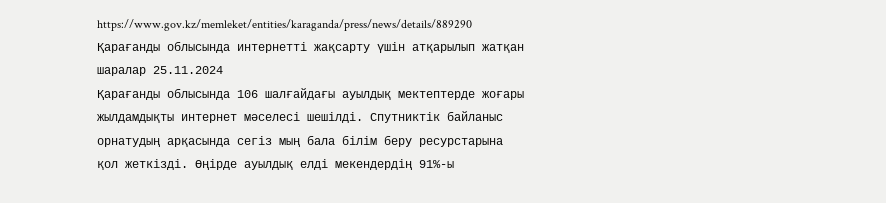https://www.gov.kz/memleket/entities/karaganda/press/news/details/889290
Қарағанды облысында интернетті жақсарту үшін атқарылып жатқан шаралар 25.11.2024
Қарағанды облысында 106 шалғайдағы ауылдық мектептерде жоғары жылдамдықты интернет мәселесі шешілді. Спутниктік байланыс орнатудың арқасында сегіз мың бала білім беру ресурстарына қол жеткізді. Өңірде ауылдық елді мекендердің 91%-ы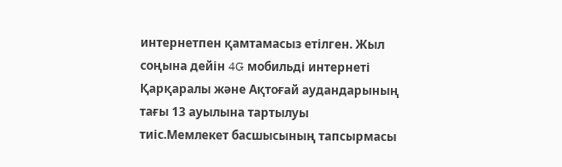интернетпен қамтамасыз етілген. Жыл соңына дейін 4G мобильді интернеті Қарқаралы және Ақтоғай аудандарының тағы 13 ауылына тартылуы тиіс.Мемлекет басшысының тапсырмасы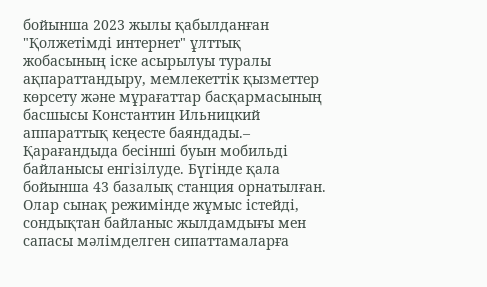бойынша 2023 жылы қабылданған "Қолжетімді интернет" ұлттық жобасының іске асырылуы туралы ақпараттандыру, мемлекеттік қызметтер көрсету және мұрағаттар басқармасының басшысы Константин Ильницкий аппараттық кеңесте баяндады.– Қарағандыда бесінші буын мобильді байланысы енгізілуде. Бүгінде қала бойынша 43 базалық станция орнатылған. Олар сынақ режимінде жұмыс істейді, сондықтан байланыс жылдамдығы мен сапасы мәлімделген сипаттамаларға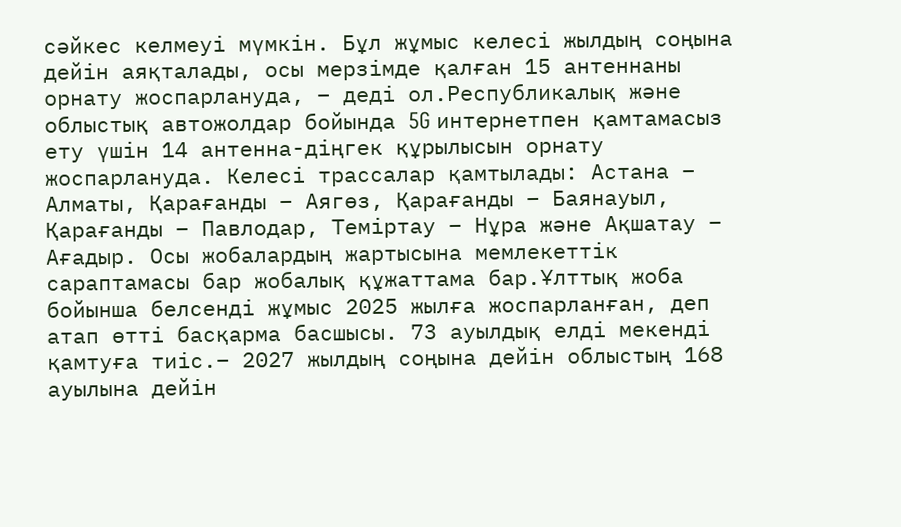сәйкес келмеуі мүмкін. Бұл жұмыс келесі жылдың соңына дейін аяқталады, осы мерзімде қалған 15 антеннаны орнату жоспарлануда, – деді ол.Республикалық және облыстық автожолдар бойында 5G интернетпен қамтамасыз ету үшін 14 антенна-діңгек құрылысын орнату жоспарлануда. Келесі трассалар қамтылады: Астана – Алматы, Қарағанды – Аягөз, Қарағанды – Баянауыл, Қарағанды – Павлодар, Теміртау – Нұра және Ақшатау – Ағадыр. Осы жобалардың жартысына мемлекеттік сараптамасы бар жобалық құжаттама бар.Ұлттық жоба бойынша белсенді жұмыс 2025 жылға жоспарланған, деп атап өтті басқарма басшысы. 73 ауылдық елді мекенді қамтуға тиіс.– 2027 жылдың соңына дейін облыстың 168 ауылына дейін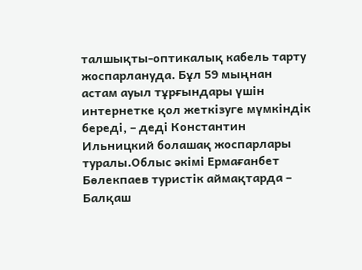талшықты-оптикалық кабель тарту жоспарлануда. Бұл 59 мыңнан астам ауыл тұрғындары үшін интернетке қол жеткізуге мүмкіндік береді, – деді Константин Ильницкий болашақ жоспарлары туралы.Облыс әкімі Ермағанбет Бөлекпаев туристік аймақтарда – Балқаш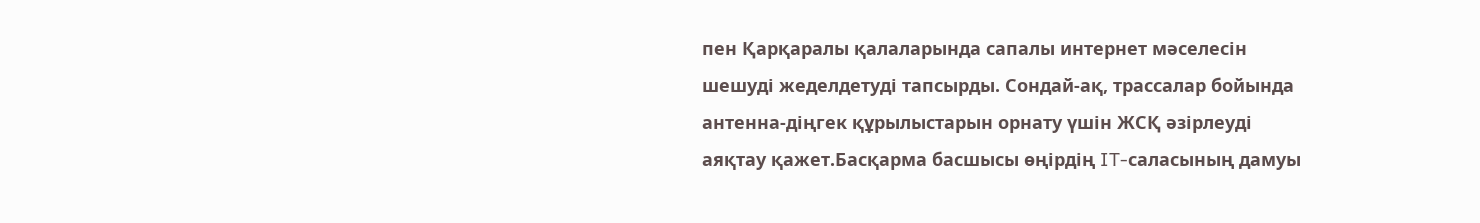пен Қарқаралы қалаларында сапалы интернет мәселесін шешуді жеделдетуді тапсырды. Сондай-ақ, трассалар бойында антенна-діңгек құрылыстарын орнату үшін ЖСҚ әзірлеуді аяқтау қажет.Басқарма басшысы өңірдің IT-саласының дамуы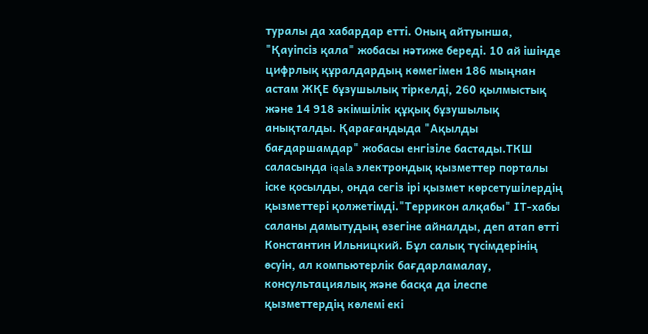туралы да хабардар етті. Оның айтуынша, "Қауіпсіз қала" жобасы нәтиже береді. 10 ай ішінде цифрлық құралдардың көмегімен 186 мыңнан астам ЖҚЕ бұзушылық тіркелді, 260 қылмыстық және 14 918 әкімшілік құқық бұзушылық анықталды. Қарағандыда "Ақылды бағдаршамдар" жобасы енгізіле бастады.ТКШ саласында iqala электрондық қызметтер порталы іске қосылды, онда сегіз ірі қызмет көрсетушілердің қызметтері қолжетімді."Террикон алқабы" ІТ-хабы саланы дамытудың өзегіне айналды, деп атап өтті Константин Ильницкий. Бұл салық түсімдерінің өсуін, ал компьютерлік бағдарламалау, консультациялық және басқа да ілеспе қызметтердің көлемі екі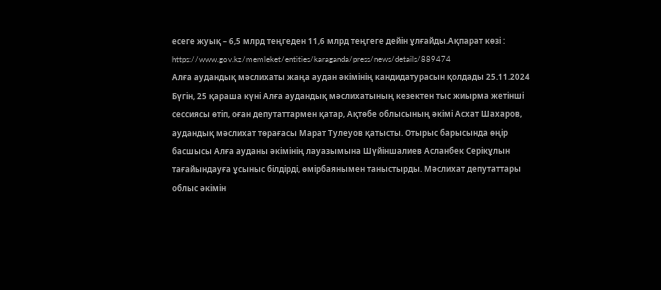есеге жуық – 6,5 млрд теңгеден 11,6 млрд теңгеге дейін ұлғайды.Ақпарат көзі : https://www.gov.kz/memleket/entities/karaganda/press/news/details/889474
Алға аудандық мәслихаты жаңа аудан әкімінің кандидатурасын қолдады 25.11.2024
Бүгін, 25 қараша күні Алға аудандық мәслихатының кезектен тыс жиырма жетінші сессиясы өтіп, оған депутаттармен қатар, Ақтөбе облысының әкімі Асхат Шахаров, аудандық мәслихат төрағасы Марат Тулеуов қатысты. Отырыс барысында өңір басшысы Алға ауданы әкімінің лауазымына Шүйіншалиев Асланбек Серікұлын тағайындауға ұсыныс білдірді, өмірбаянымен таныстырды. Мәслихат депутаттары облыс әкімін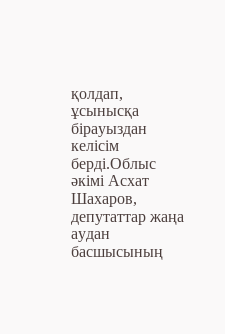қолдап, ұсынысқа бірауыздан келісім берді.Облыс әкімі Асхат Шахаров, депутаттар жаңа аудан басшысының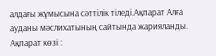алдағы жұмысына сәттілік тіледі.Ақпарат Алға ауданы мәслихатының сайтында жарияланды. Ақпарат көзі :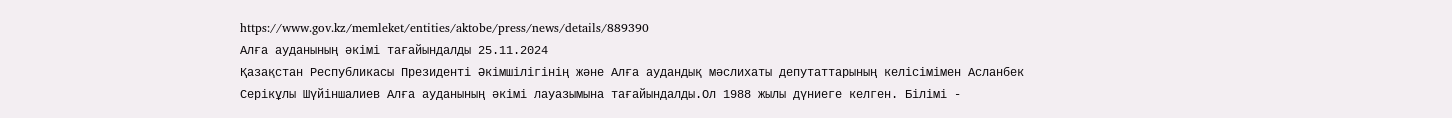https://www.gov.kz/memleket/entities/aktobe/press/news/details/889390
Алға ауданының әкімі тағайындалды 25.11.2024
Қазақстан Республикасы Президенті Әкімшілігінің және Алға аудандық мәслихаты депутаттарының келісімімен Асланбек Серікұлы Шүйіншалиев Алға ауданының әкімі лауазымына тағайындалды.Ол 1988 жылы дүниеге келген. Білімі -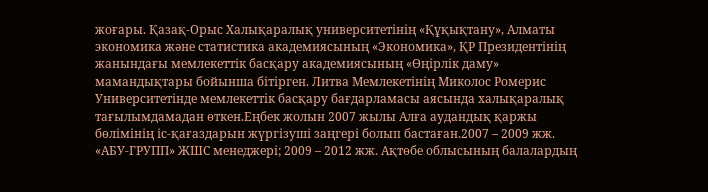жоғары. Қазақ-Орыс Халықаралық университетінің «Құқықтану», Алматы экономика және статистика академиясының «Экономика», ҚР Президентінің жанындағы мемлекеттік басқару академиясының «Өңірлік даму» мамандықтары бойынша бітірген. Литва Мемлекетінің Миколос Ромерис Университетінде мемлекеттік басқару бағдарламасы аясында халықаралық тағылымдамадан өткен.Еңбек жолын 2007 жылы Алға аудандық қаржы бөлімінің іс-қағаздарын жүргізуші заңгері болып бастаған.2007 – 2009 жж. «АБУ-ГРУПП» ЖШС менеджері; 2009 – 2012 жж. Ақтөбе облысының балалардың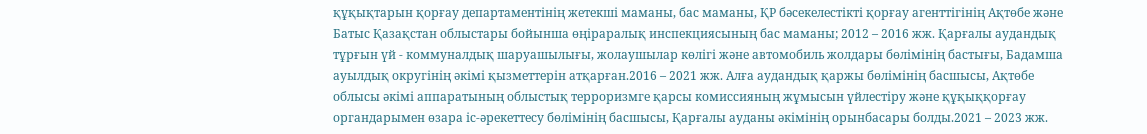құқықтарын қорғау департаментінің жетекші маманы, бас маманы, ҚР бәсекелестікті қорғау агенттігінің Ақтөбе және Батыс Қазақстан облыстары бойынша өңіраралық инспекциясының бас маманы; 2012 – 2016 жж. Қарғалы аудандық тұрғын үй - коммуналдық шаруашылығы, жолаушылар көлігі және автомобиль жолдары бөлімінің бастығы, Бадамша ауылдық округінің әкімі қызметтерін атқарған.2016 – 2021 жж. Алға аудандық қаржы бөлімінің басшысы, Ақтөбе облысы әкімі аппаратының облыстық терроризмге қарсы комиссияның жұмысын үйлестіру және құқыққорғау органдарымен өзара іс-әрекеттесу бөлімінің басшысы, Қарғалы ауданы әкімінің орынбасары болды.2021 – 2023 жж.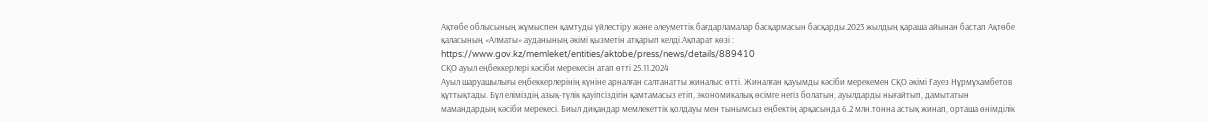Ақтөбе облысының жұмыспен қамтуды үйлестіру және әлеуметтік бағдарламалар басқармасын басқарды.2023 жылдың қараша айынан бастап Ақтөбе қаласының «Алматы» ауданының әкімі қызметін атқарып келді.Ақпарат көзі : https://www.gov.kz/memleket/entities/aktobe/press/news/details/889410
СҚО ауыл еңбеккерлері кәсіби мерекесін атап өтті 25.11.2024
Ауыл шаруашылығы еңбеккерлерінің күніне арналған салтанатты жиналыс өтті. Жиналған қауымды кәсіби мерекемен СҚО әкімі Ғауез Нұрмұхамбетов құттықтады. Бұл еліміздің азық-түлік қауіпсіздігін қамтамасыз етіп, экономикалық өсімге негіз болатын, ауылдарды нығайтып, дамытатын мамандардың кәсіби мерекесі. Биыл диқандар мемлекеттік қолдауы мен тынымсыз еңбектің арқасында 6.2 млн.тонна астық жинап, орташа өнімділік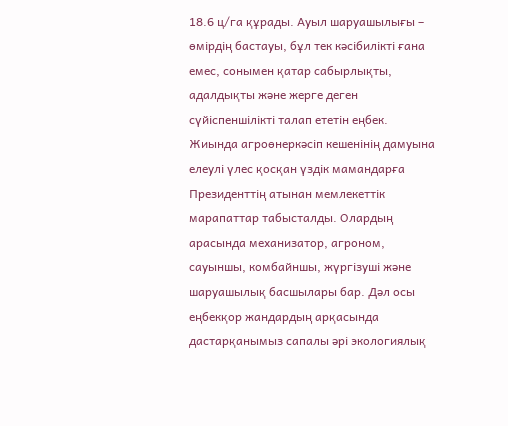18.6 ц/га құрады. Ауыл шаруашылығы – өмірдің бастауы, бұл тек кәсібилікті ғана емес, сонымен қатар сабырлықты, адалдықты және жерге деген сүйіспеншілікті талап ететін еңбек. Жиында агроөнеркәсіп кешенінің дамуына елеулі үлес қосқан үздік мамандарға Президенттің атынан мемлекеттік марапаттар табысталды. Олардың арасында механизатор, агроном, сауыншы, комбайншы, жүргізуші және шаруашылық басшылары бар. Дәл осы еңбекқор жандардың арқасында дастарқанымыз сапалы әрі экологиялық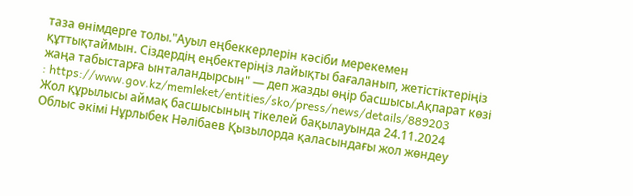таза өнімдерге толы."Ауыл еңбеккерлерін кәсіби мерекемен құттықтаймын. Сіздердің еңбектеріңіз лайықты бағаланып, жетістіктеріңіз жаңа табыстарға ынталандырсын" — деп жазды өңір басшысы.Ақпарат көзі : https://www.gov.kz/memleket/entities/sko/press/news/details/889203
Жол құрылысы аймақ басшысының тікелей бақылауында 24.11.2024
Облыс әкімі Нұрлыбек Нәлібаев Қызылорда қаласындағы жол жөндеу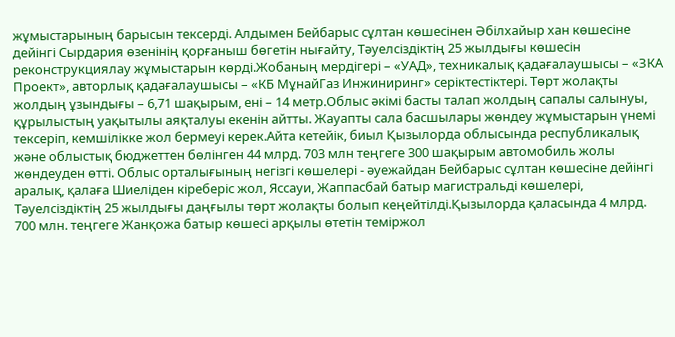жұмыстарының барысын тексерді. Алдымен Бейбарыс сұлтан көшесінен Әбілхайыр хан көшесіне дейінгі Сырдария өзенінің қорғаныш бөгетін нығайту, Тәуелсіздіктің 25 жылдығы көшесін реконструкциялау жұмыстарын көрді.Жобаның мердігері – «УАД», техникалық қадағалаушысы – «ЗКА Проект», авторлық қадағалаушысы – «КБ МұнайГаз Инжиниринг» серіктестіктері. Төрт жолақты жолдың ұзындығы – 6,71 шақырым, ені – 14 метр.Облыс әкімі басты талап жолдың сапалы салынуы, құрылыстың уақытылы аяқталуы екенін айтты. Жауапты сала басшылары жөндеу жұмыстарын үнемі тексеріп, кемшілікке жол бермеуі керек.Айта кетейік, биыл Қызылорда облысында республикалық және облыстық бюджеттен бөлінген 44 млрд. 703 млн теңгеге 300 шақырым автомобиль жолы жөндеуден өтті. Облыс орталығының негізгі көшелері - әуежайдан Бейбарыс сұлтан көшесіне дейінгі аралық, қалаға Шиеліден кіреберіс жол, Яссауи, Жаппасбай батыр магистральді көшелері, Тәуелсіздіктің 25 жылдығы даңғылы төрт жолақты болып кеңейтілді.Қызылорда қаласында 4 млрд. 700 млн. теңгеге Жанқожа батыр көшесі арқылы өтетін теміржол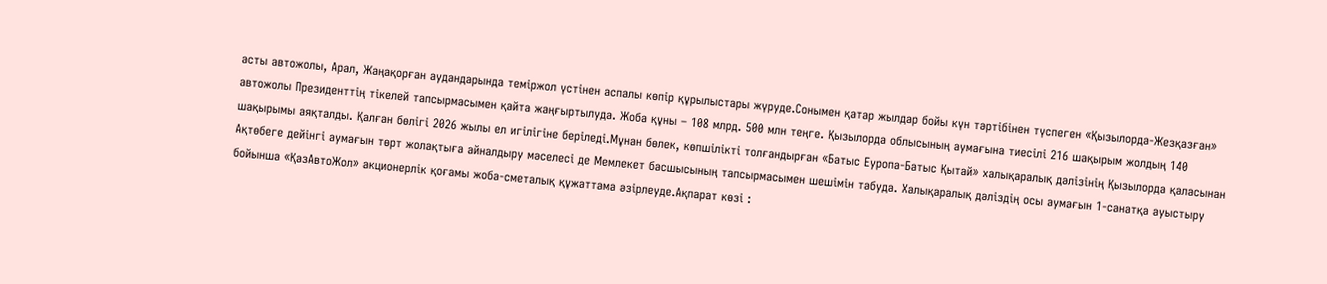асты автожолы, Арал, Жаңақорған аудандарында теміржол үстінен аспалы көпір құрылыстары жүруде.Сонымен қатар жылдар бойы күн тәртібінен түспеген «Қызылорда-Жезқазған» автожолы Президенттің тікелей тапсырмасымен қайта жаңғыртылуда. Жоба құны – 108 млрд. 500 млн теңге. Қызылорда облысының аумағына тиесілі 216 шақырым жолдың 140 шақырымы аяқталды. Қалған бөлігі 2026 жылы ел игілігіне беріледі.Мұнан бөлек, көпшілікті толғандырған «Батыс Еуропа-Батыс Қытай» халықаралық дәлізінің Қызылорда қаласынан Ақтөбеге дейінгі аумағын төрт жолақтыға айналдыру мәселесі де Мемлекет басшысының тапсырмасымен шешімін табуда. Халықаралық дәліздің осы аумағын 1-санатқа ауыстыру бойынша «ҚазАвтоЖол» акционерлік қоғамы жоба-сметалық құжаттама әзірлеуде.Ақпарат көзі :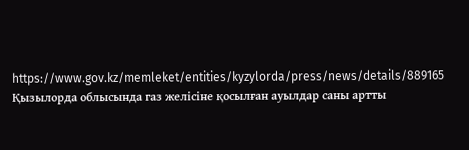https://www.gov.kz/memleket/entities/kyzylorda/press/news/details/889165
Қызылорда облысында газ желісіне қосылған ауылдар саны артты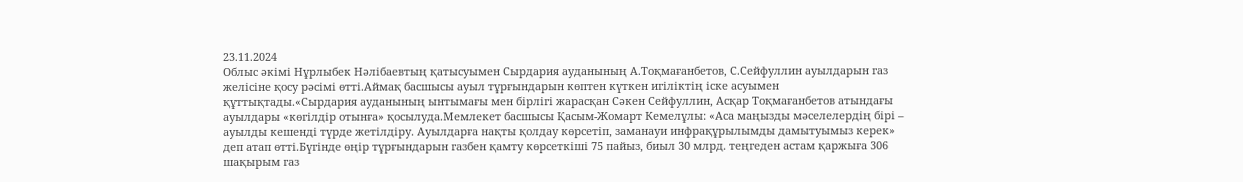23.11.2024
Облыс әкімі Нұрлыбек Нәлібаевтың қатысуымен Сырдария ауданының А.Тоқмағанбетов, С.Сейфуллин ауылдарын газ желісіне қосу рәсімі өтті.Аймақ басшысы ауыл тұрғындарын көптен күткен игіліктің іске асуымен құттықтады.«Сырдария ауданының ынтымағы мен бірлігі жарасқан Сәкен Сейфуллин, Асқар Тоқмағанбетов атындағы ауылдары «көгілдір отынға» қосылуда.Мемлекет басшысы Қасым-Жомарт Кемелұлы: «Аса маңызды мәселелердің бірі – ауылды кешенді түрде жетілдіру. Ауылдарға нақты қолдау көрсетіп, заманауи инфрақұрылымды дамытуымыз керек» деп атап өтті.Бүгінде өңір тұрғындарын газбен қамту көрсеткіші 75 пайыз, биыл 30 млрд. теңгеден астам қаржыға 306 шақырым газ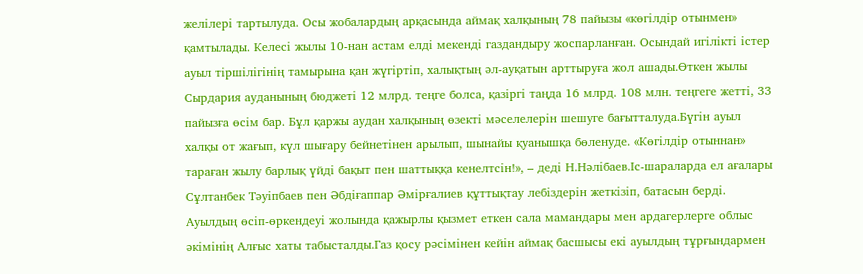желілері тартылуда. Осы жобалардың арқасында аймақ халқының 78 пайызы «көгілдір отынмен» қамтылады. Келесі жылы 10-нан астам елді мекенді газдандыру жоспарланған. Осындай игілікті істер ауыл тіршілігінің тамырына қан жүгіртіп, халықтың әл-ауқатын арттыруға жол ашады.Өткен жылы Сырдария ауданының бюджеті 12 млрд. теңге болса, қазіргі таңда 16 млрд. 108 млн. теңгеге жетті, 33 пайызға өсім бар. Бұл қаржы аудан халқының өзекті мәселелерін шешуге бағытталуда.Бүгін ауыл халқы от жағып, күл шығару бейнетінен арылып, шынайы қуанышқа бөленуде. «Көгілдір отыннан» тараған жылу барлық үйді бақыт пен шаттыққа кенелтсін!», – деді Н.Нәлібаев.Іс-шараларда ел ағалары Сұлтанбек Тәуіпбаев пен Әбдіғаппар Әмірғалиев құттықтау лебіздерін жеткізіп, батасын берді. Ауылдың өсіп-өркендеуі жолында қажырлы қызмет еткен сала мамандары мен ардагерлерге облыс әкімінің Алғыс хаты табысталды.Газ қосу рәсімінен кейін аймақ басшысы екі ауылдың тұрғындармен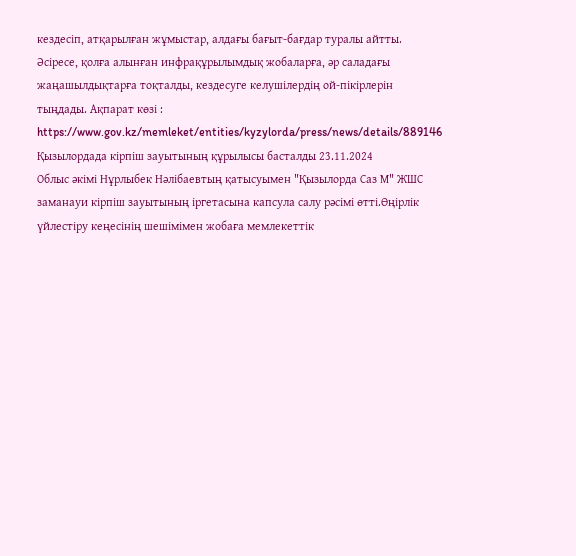кездесіп, атқарылған жұмыстар, алдағы бағыт-бағдар туралы айтты. Әсіресе, қолға алынған инфрақұрылымдық жобаларға, әр саладағы жаңашылдықтарға тоқталды, кездесуге келушілердің ой-пікірлерін тыңдады. Ақпарат көзі : https://www.gov.kz/memleket/entities/kyzylorda/press/news/details/889146
Қызылордада кірпіш зауытының құрылысы басталды 23.11.2024
Облыс әкімі Нұрлыбек Нәлібаевтың қатысуымен "Қызылорда Саз М" ЖШС заманауи кірпіш зауытының іргетасына капсула салу рәсімі өтті.Өңірлік үйлестіру кеңесінің шешімімен жобаға мемлекеттік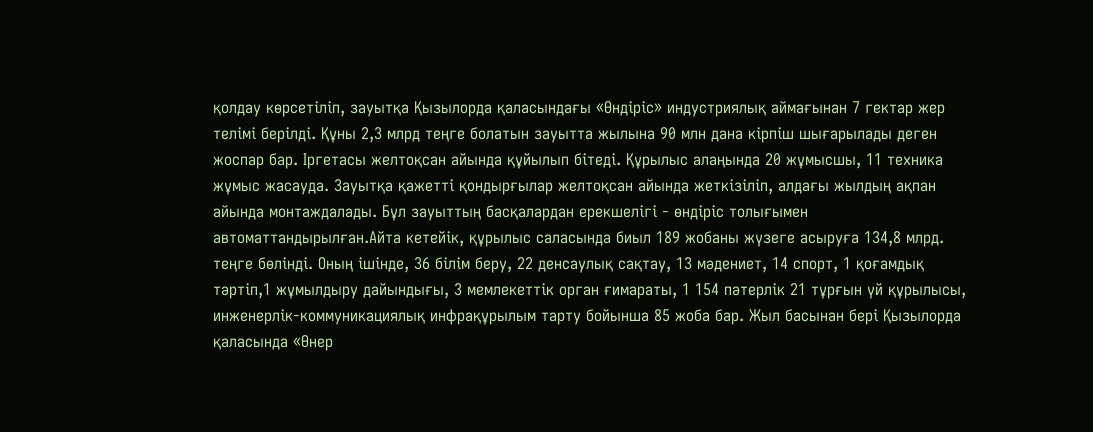қолдау көрсетіліп, зауытқа Қызылорда қаласындағы «Өндіріс» индустриялық аймағынан 7 гектар жер телімі берілді. Құны 2,3 млрд теңге болатын зауытта жылына 90 млн дана кірпіш шығарылады деген жоспар бар. Іргетасы желтоқсан айында құйылып бітеді. Құрылыс алаңында 20 жұмысшы, 11 техника жұмыс жасауда. Зауытқа қажетті қондырғылар желтоқсан айында жеткізіліп, алдағы жылдың ақпан айында монтаждалады. Бұл зауыттың басқалардан ерекшелігі - өндіріс толығымен автоматтандырылған.Айта кетейік, құрылыс саласында биыл 189 жобаны жүзеге асыруға 134,8 млрд. теңге бөлінді. Оның ішінде, 36 білім беру, 22 денсаулық сақтау, 13 мәдениет, 14 спорт, 1 қоғамдық тәртіп,1 жұмылдыру дайындығы, 3 мемлекеттік орган ғимараты, 1 154 пәтерлік 21 тұрғын үй құрылысы, инженерлік-коммуникациялық инфрақұрылым тарту бойынша 85 жоба бар. Жыл басынан бері Қызылорда қаласында «Өнер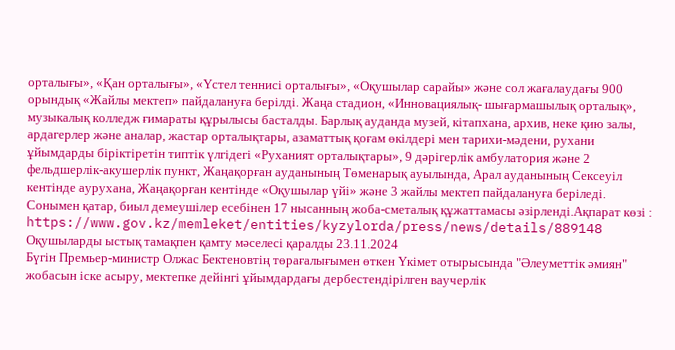орталығы», «Қан орталығы», «Үстел теннисі орталығы», «Оқушылар сарайы» және сол жағалаудағы 900 орындық «Жайлы мектеп» пайдалануға берілді. Жаңа стадион, «Инновациялық- шығармашылық орталық», музыкалық колледж ғимараты құрылысы басталды. Барлық ауданда музей, кітапхана, архив, неке қию залы, ардагерлер және аналар, жастар орталықтары, азаматтық қоғам өкілдері мен тарихи-мәдени, рухани ұйымдарды біріктіретін типтік үлгідегі «Руханият орталықтары», 9 дәрігерлік амбулатория және 2 фельдшерлік-акушерлік пункт, Жаңақорған ауданының Төменарық ауылында, Арал ауданының Сексеуіл кентінде аурухана, Жаңақорған кентінде «Оқушылар үйі» және 3 жайлы мектеп пайдалануға беріледі. Сонымен қатар, биыл демеушілер есебінен 17 нысанның жоба-сметалық құжаттамасы әзірленді.Ақпарат көзі : https://www.gov.kz/memleket/entities/kyzylorda/press/news/details/889148
Оқушыларды ыстық тамақпен қамту мәселесі қаралды 23.11.2024
Бүгін Премьер-министр Олжас Бектеновтің төрағалығымен өткен Үкімет отырысында "Әлеуметтік әмиян" жобасын іске асыру, мектепке дейінгі ұйымдардағы дербестендірілген ваучерлік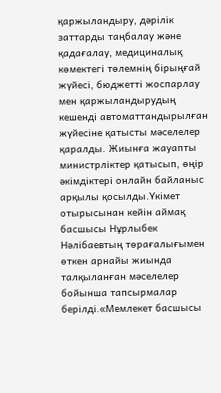қаржыландыру, дәрілік заттарды таңбалау және қадағалау, медициналық көмектегі төлемнің бірыңғай жүйесі, бюджетті жоспарлау мен қаржыландырудың кешенді автоматтандырылған жүйесіне қатысты мәселелер қаралды. Жиынға жауапты министрліктер қатысып, өңір әкімдіктері онлайн байланыс арқылы қосылды.Үкімет отырысынан кейін аймақ басшысы Нұрлыбек Нәлібаевтың төрағалығымен өткен арнайы жиында талқыланған мәселелер бойынша тапсырмалар берілді.«Мемлекет басшысы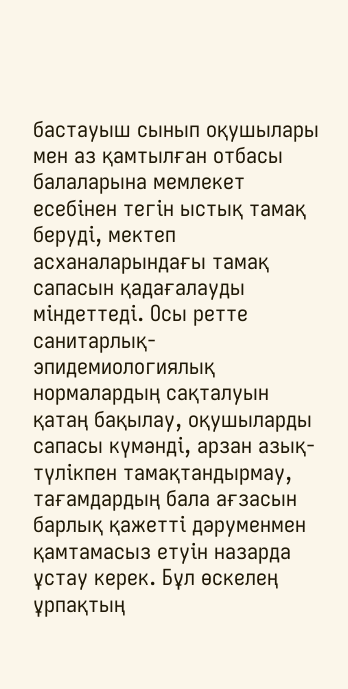бастауыш сынып оқушылары мен аз қамтылған отбасы балаларына мемлекет есебінен тегін ыстық тамақ беруді, мектеп асханаларындағы тамақ сапасын қадағалауды міндеттеді. Осы ретте санитарлық-эпидемиологиялық нормалардың сақталуын қатаң бақылау, оқушыларды сапасы күмәнді, арзан азық-түлікпен тамақтандырмау, тағамдардың бала ағзасын барлық қажетті дәруменмен қамтамасыз етуін назарда ұстау керек. Бұл өскелең ұрпақтың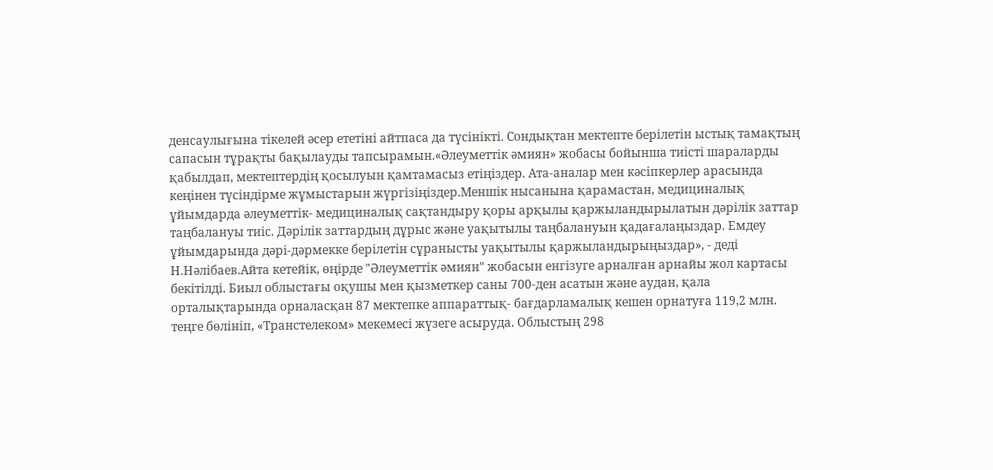денсаулығына тікелей әсер ететіні айтпаса да түсінікті. Сондықтан мектепте берілетін ыстық тамақтың сапасын тұрақты бақылауды тапсырамын.«Әлеуметтік әмиян» жобасы бойынша тиісті шараларды қабылдап, мектептердің қосылуын қамтамасыз етіңіздер. Ата-аналар мен кәсіпкерлер арасында кеңінен түсіндірме жұмыстарын жүргізіңіздер.Меншік нысанына қарамастан, медициналық ұйымдарда әлеуметтік- медициналық сақтандыру қоры арқылы қаржыландырылатын дәрілік заттар таңбалануы тиіс. Дәрілік заттардың дұрыс және уақытылы таңбалануын қадағалаңыздар. Емдеу ұйымдарында дәрі-дәрмекке берілетін сұранысты уақытылы қаржыландырыңыздар», - деді Н.Нәлібаев.Айта кетейік, өңірде "Әлеуметтік әмиян" жобасын енгізуге арналған арнайы жол картасы бекітілді. Биыл облыстағы оқушы мен қызметкер саны 700-ден асатын және аудан, қала орталықтарында орналасқан 87 мектепке аппараттық- бағдарламалық кешен орнатуға 119,2 млн. теңге бөлініп, «Транстелеком» мекемесі жүзеге асыруда. Облыстың 298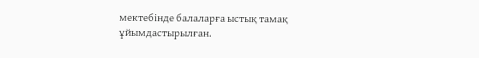мектебінде балаларға ыстық тамақ ұйымдастырылған.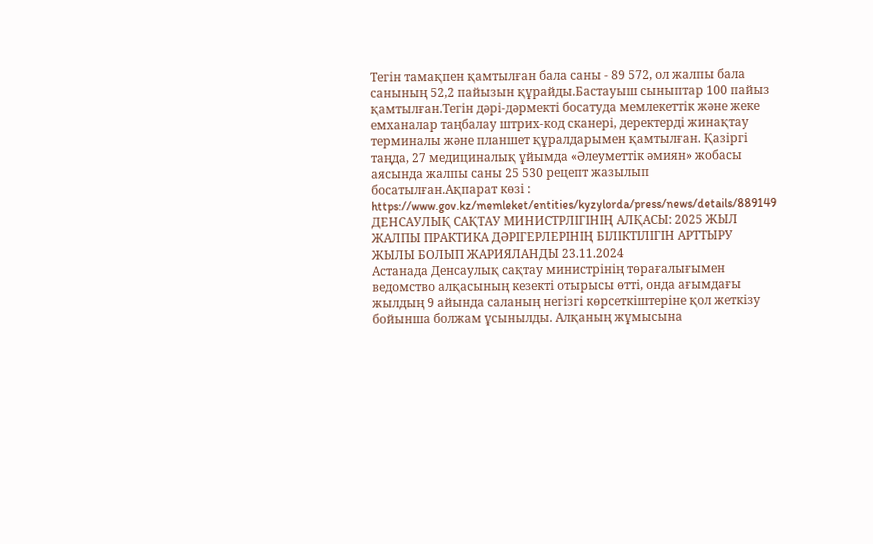Тегін тамақпен қамтылған бала саны - 89 572, ол жалпы бала санының 52,2 пайызын құрайды.Бастауыш сыныптар 100 пайыз қамтылған.Тегін дәрі-дәрмекті босатуда мемлекеттік және жеке емханалар таңбалау штрих-код сканері, деректерді жинақтау терминалы және планшет құралдарымен қамтылған. Қазіргі таңда, 27 медициналық ұйымда «Әлеуметтік әмиян» жобасы аясында жалпы саны 25 530 рецепт жазылып босатылған.Ақпарат көзі : https://www.gov.kz/memleket/entities/kyzylorda/press/news/details/889149
ДЕНСАУЛЫҚ САҚТАУ МИНИСТРЛІГІНІҢ АЛҚАСЫ: 2025 ЖЫЛ ЖАЛПЫ ПРАКТИКА ДӘРІГЕРЛЕРІНІҢ БІЛІКТІЛІГІН АРТТЫРУ ЖЫЛЫ БОЛЫП ЖАРИЯЛАНДЫ 23.11.2024
Астанада Денсаулық сақтау министрінің төрағалығымен ведомство алқасының кезекті отырысы өтті, онда ағымдағы жылдың 9 айында саланың негізгі көрсеткіштеріне қол жеткізу бойынша болжам ұсынылды. Алқаның жұмысына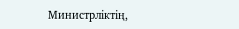Министрліктің,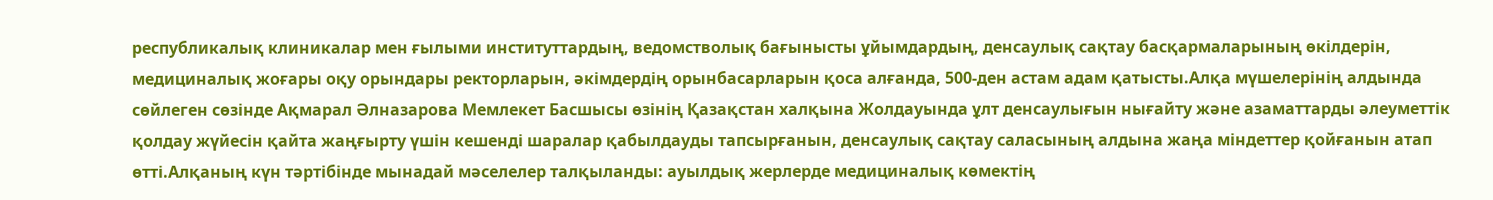республикалық клиникалар мен ғылыми институттардың, ведомстволық бағынысты ұйымдардың, денсаулық сақтау басқармаларының өкілдерін, медициналық жоғары оқу орындары ректорларын, әкімдердің орынбасарларын қоса алғанда, 500-ден астам адам қатысты.Алқа мүшелерінің алдында сөйлеген сөзінде Ақмарал Әлназарова Мемлекет Басшысы өзінің Қазақстан халқына Жолдауында ұлт денсаулығын нығайту және азаматтарды әлеуметтік қолдау жүйесін қайта жаңғырту үшін кешенді шаралар қабылдауды тапсырғанын, денсаулық сақтау саласының алдына жаңа міндеттер қойғанын атап өтті.Алқаның күн тәртібінде мынадай мәселелер талқыланды: ауылдық жерлерде медициналық көмектің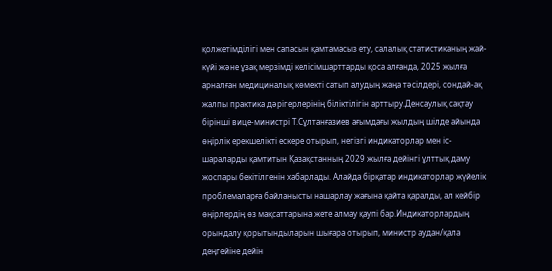қолжетімділігі мен сапасын қамтамасыз ету, салалық статистиканың жай-күйі және ұзақ мерзімді келісімшарттарды қоса алғанда, 2025 жылға арналған медициналық көмекті сатып алудың жаңа тәсілдері, сондай-ақ жалпы практика дәрігерлерінің біліктілігін арттыру.Денсаулық сақтау бірінші вице-министрі Т.Сұлтанғазиев ағымдағы жылдың шілде айында өңірлік ерекшелікті ескере отырып, негізгі индикаторлар мен іс-шараларды қамтитын Қазақстанның 2029 жылға дейінгі ұлттық даму жоспары бекітілгенін хабарлады. Алайда бірқатар индикаторлар жүйелік проблемаларға байланысты нашарлау жағына қайта қаралды, ал кейбір өңірлердің өз мақсаттарына жете алмау қаупі бар.Индикаторлардың орындалу қорытындыларын шығара отырып, министр аудан/қала деңгейіне дейін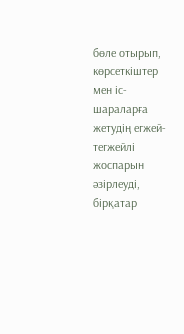бөле отырып, көрсеткіштер мен іс-шараларға жетудің егжей-тегжейлі жоспарын әзірлеуді, бірқатар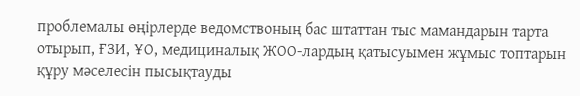проблемалы өңірлерде ведомствоның бас штаттан тыс мамандарын тарта отырып, ҒЗИ, ҰО, медициналық ЖОО-лардың қатысуымен жұмыс топтарын құру мәселесін пысықтауды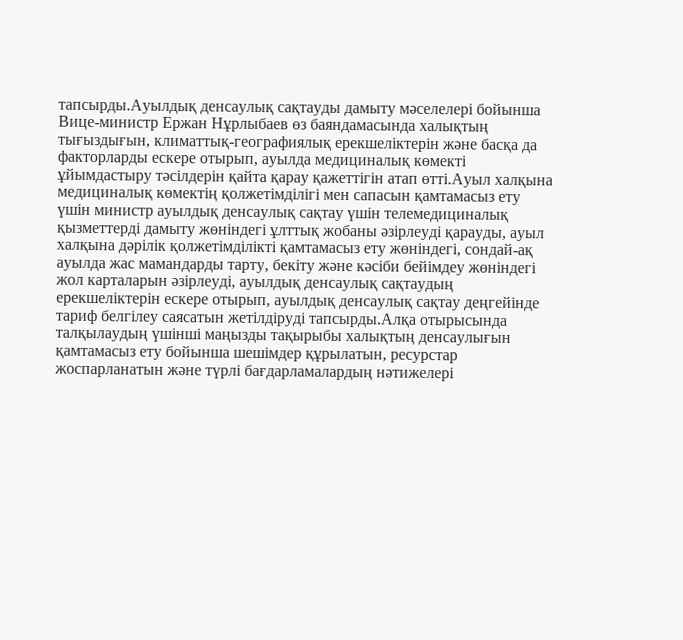тапсырды.Ауылдық денсаулық сақтауды дамыту мәселелері бойынша Вице-министр Ержан Нұрлыбаев өз баяндамасында халықтың тығыздығын, климаттық-географиялық ерекшеліктерін және басқа да факторларды ескере отырып, ауылда медициналық көмекті ұйымдастыру тәсілдерін қайта қарау қажеттігін атап өтті.Ауыл халқына медициналық көмектің қолжетімділігі мен сапасын қамтамасыз ету үшін министр ауылдық денсаулық сақтау үшін телемедициналық қызметтерді дамыту жөніндегі ұлттық жобаны әзірлеуді қарауды, ауыл халқына дәрілік қолжетімділікті қамтамасыз ету жөніндегі, сондай-ақ ауылда жас мамандарды тарту, бекіту және кәсіби бейімдеу жөніндегі жол карталарын әзірлеуді, ауылдық денсаулық сақтаудың ерекшеліктерін ескере отырып, ауылдық денсаулық сақтау деңгейінде тариф белгілеу саясатын жетілдіруді тапсырды.Алқа отырысында талқылаудың үшінші маңызды тақырыбы халықтың денсаулығын қамтамасыз ету бойынша шешімдер құрылатын, ресурстар жоспарланатын және түрлі бағдарламалардың нәтижелері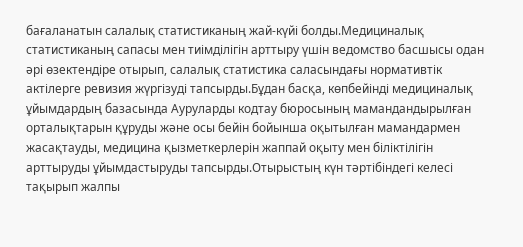бағаланатын салалық статистиканың жай-күйі болды.Медициналық статистиканың сапасы мен тиімділігін арттыру үшін ведомство басшысы одан әрі өзектендіре отырып, салалық статистика саласындағы нормативтік актілерге ревизия жүргізуді тапсырды.Бұдан басқа, көпбейінді медициналық ұйымдардың базасында Ауруларды кодтау бюросының мамандандырылған орталықтарын құруды және осы бейін бойынша оқытылған мамандармен жасақтауды, медицина қызметкерлерін жаппай оқыту мен біліктілігін арттыруды ұйымдастыруды тапсырды.Отырыстың күн тәртібіндегі келесі тақырып жалпы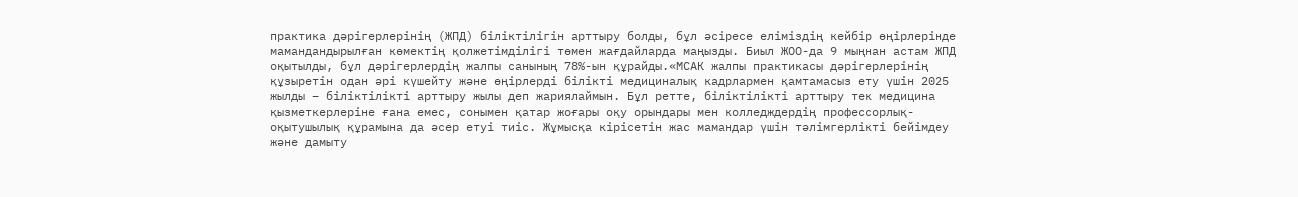практика дәрігерлерінің (ЖПД) біліктілігін арттыру болды, бұл әсіресе еліміздің кейбір өңірлерінде мамандандырылған көмектің қолжетімділігі төмен жағдайларда маңызды. Биыл ЖОО-да 9 мыңнан астам ЖПД оқытылды, бұл дәрігерлердің жалпы санының 78%-ын құрайды.«МСАК жалпы практикасы дәрігерлерінің құзыретін одан әрі күшейту және өңірлерді білікті медициналық кадрлармен қамтамасыз ету үшін 2025 жылды – біліктілікті арттыру жылы деп жариялаймын. Бұл ретте, біліктілікті арттыру тек медицина қызметкерлеріне ғана емес, сонымен қатар жоғары оқу орындары мен колледждердің профессорлық-оқытушылық құрамына да әсер етуі тиіс. Жұмысқа кірісетін жас мамандар үшін тәлімгерлікті бейімдеу және дамыту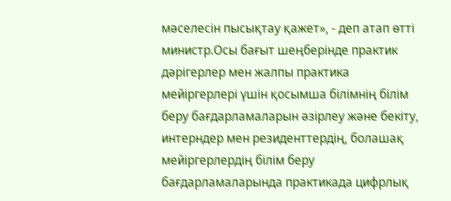мәселесін пысықтау қажет», - деп атап өтті министр.Осы бағыт шеңберінде практик дәрігерлер мен жалпы практика мейіргерлері үшін қосымша білімнің білім беру бағдарламаларын әзірлеу және бекіту, интерндер мен резиденттердің, болашақ мейіргерлердің білім беру бағдарламаларында практикада цифрлық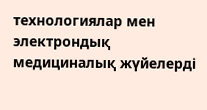технологиялар мен электрондық медициналық жүйелерді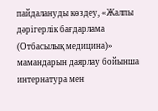пайдалануды көздеу, «Жалпы дәрігерлік бағдарлама (Отбасылық медицина)» мамандарын даярлау бойынша интернатура мен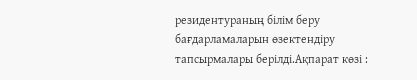резидентураның білім беру бағдарламаларын өзектендіру тапсырмалары берілді.Ақпарат көзі :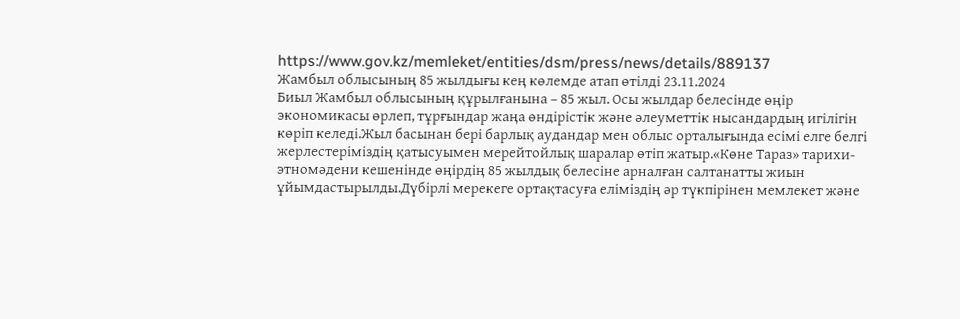https://www.gov.kz/memleket/entities/dsm/press/news/details/889137
Жамбыл облысының 85 жылдығы кең көлемде атап өтілді 23.11.2024
Биыл Жамбыл облысының құрылғанына – 85 жыл. Осы жылдар белесінде өңір экономикасы өрлеп, тұрғындар жаңа өндірістік және әлеуметтік нысандардың игілігін көріп келеді.Жыл басынан бері барлық аудандар мен облыс орталығында есімі елге белгі жерлестеріміздің қатысуымен мерейтойлық шаралар өтіп жатыр.«Көне Тараз» тарихи-этномәдени кешенінде өңірдің 85 жылдық белесіне арналған салтанатты жиын ұйымдастырылды.Дүбірлі мерекеге ортақтасуға еліміздің әр түкпірінен мемлекет және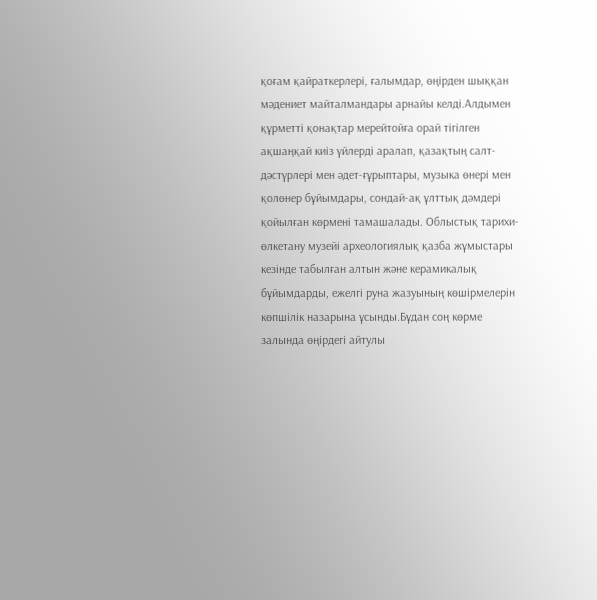қоғам қайраткерлері, ғалымдар, өңірден шыққан мәдениет майталмандары арнайы келді.Алдымен құрметті қонақтар мерейтойға орай тігілген ақшаңқай киіз үйлерді аралап, қазақтың салт-дәстүрлері мен әдет-ғұрыптары, музыка өнері мен қолөнер бұйымдары, сондай-ақ ұлттық дәмдері қойылған көрмені тамашалады. Облыстық тарихи-өлкетану музейі археологиялық қазба жұмыстары кезінде табылған алтын және керамикалық бұйымдарды, ежелгі руна жазуының көшірмелерін көпшілік назарына ұсынды.Бұдан соң көрме залында өңірдегі айтулы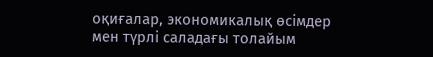оқиғалар, экономикалық өсімдер мен түрлі саладағы толайым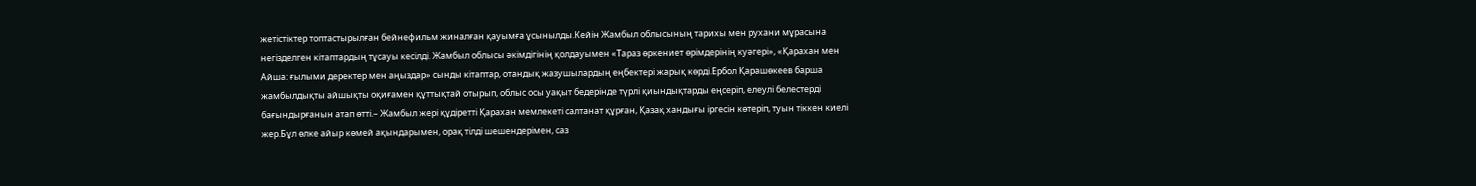жетістіктер топтастырылған бейнефильм жиналған қауымға ұсынылды.Кейін Жамбыл облысының тарихы мен рухани мұрасына негізделген кітаптардың тұсауы кесілді. Жамбыл облысы әкімдігінің қолдауымен «Тараз өркениет өрімдерінің куәгері», «Қарахан мен Айша: ғылыми деректер мен аңыздар» сынды кітаптар, отандық жазушылардың еңбектері жарық көрді.Ербол Қарашөкеев барша жамбылдықты айшықты оқиғамен құттықтай отырып, облыс осы уақыт бедерінде түрлі қиындықтарды еңсеріп, елеулі белестерді бағындырғанын атап өтті.– Жамбыл жері құдіретті Қарахан мемлекеті салтанат құрған, Қазақ хандығы іргесін көтеріп, туын тіккен киелі жер.Бұл өлке айыр көмей ақындарымен, орақ тілді шешендерімен, саз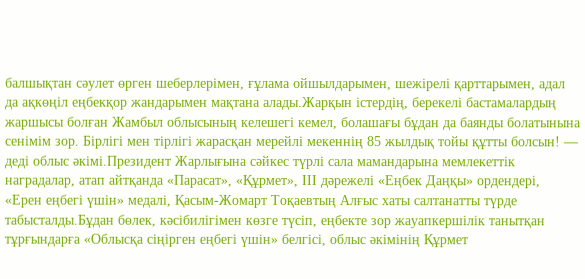балшықтан сәулет өрген шеберлерімен, ғұлама ойшылдарымен, шежірелі қарттарымен, адал да ақкөңіл еңбекқор жандарымен мақтана алады.Жарқын істердің, берекелі бастамалардың жаршысы болған Жамбыл облысының келешегі кемел, болашағы бұдан да баянды болатынына сенімім зор. Бірлігі мен тірлігі жарасқан мерейлі мекеннің 85 жылдық тойы құтты болсын! — деді облыс әкімі.Президент Жарлығына сәйкес түрлі сала мамандарына мемлекеттік наградалар, атап айтқанда «Парасат», «Құрмет», ІІІ дәрежелі «Еңбек Даңқы» ордендері, «Ерен еңбегі үшін» медалі, Қасым-Жомарт Тоқаевтың Алғыс хаты салтанатты түрде табысталды.Бұдан бөлек, кәсібилігімен көзге түсіп, еңбекте зор жауапкершілік танытқан тұрғындарға «Облысқа сіңірген еңбегі үшін» белгісі, облыс әкімінің Құрмет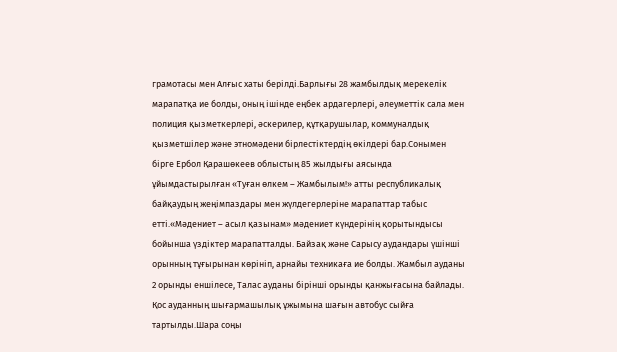грамотасы мен Алғыс хаты берілді.Барлығы 28 жамбылдық мерекелік марапатқа ие болды, оның ішінде еңбек ардагерлері, әлеуметтік сала мен полиция қызметкерлері, әскерилер, құтқарушылар, коммуналдық қызметшілер және этномәдени бірлестіктердің өкілдері бар.Сонымен бірге Ербол Қарашөкеев облыстың 85 жылдығы аясында ұйымдастырылған «Туған өлкем – Жамбылым!» атты республикалық байқаудың жеңімпаздары мен жүлдегерлеріне марапаттар табыс етті.«Мәдениет – асыл қазынам» мәдениет күндерінің қорытындысы бойынша үздіктер марапатталды. Байзақ және Сарысу аудандары үшінші орынның тұғырынан көрініп, арнайы техникаға ие болды. Жамбыл ауданы 2 орынды еншілесе, Талас ауданы бірінші орынды қанжығасына байлады. Қос ауданның шығармашылық ұжымына шағын автобус сыйға тартылды.Шара соңы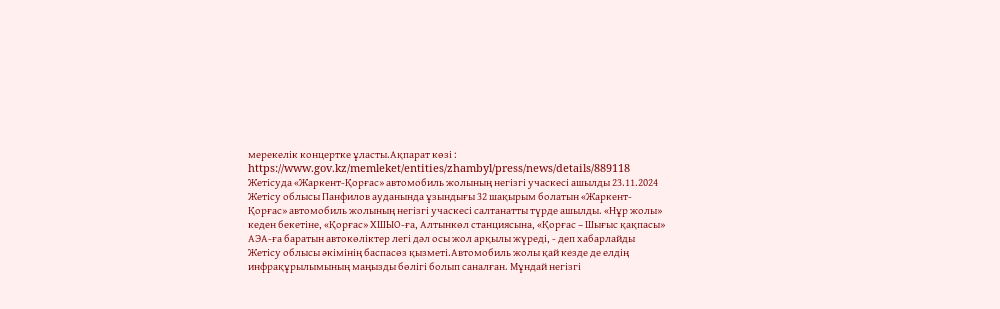мерекелік концертке ұласты.Ақпарат көзі : https://www.gov.kz/memleket/entities/zhambyl/press/news/details/889118
Жетісуда «Жаркент-Қорғас» автомобиль жолының негізгі учаскесі ашылды 23.11.2024
Жетісу облысы Панфилов ауданында ұзындығы 32 шақырым болатын «Жаркент-Қорғас» автомобиль жолының негізгі учаскесі салтанатты түрде ашылды. «Нұр жолы» кеден бекетіне, «Қорғас» ХШЫО-ға, Алтынкөл станциясына, «Қорғас – Шығыс қақпасы» АЭА-ға баратын автокөліктер легі дәл осы жол арқылы жүреді, - деп хабарлайды Жетісу облысы әкімінің баспасөз қызметі.Автомобиль жолы қай кезде де елдің инфрақұрылымының маңызды бөлігі болып саналған. Мұндай негізгі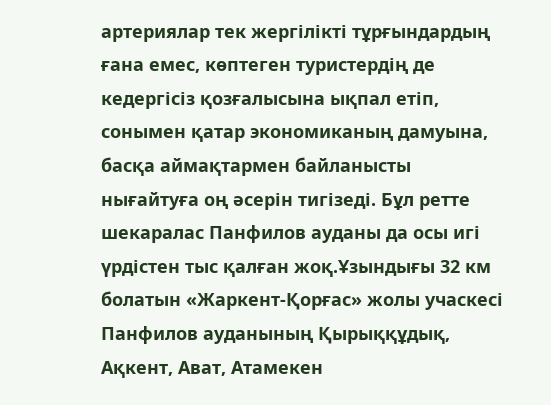артериялар тек жергілікті тұрғындардың ғана емес, көптеген туристердің де кедергісіз қозғалысына ықпал етіп, сонымен қатар экономиканың дамуына, басқа аймақтармен байланысты нығайтуға оң әсерін тигізеді. Бұл ретте шекаралас Панфилов ауданы да осы игі үрдістен тыс қалған жоқ.Ұзындығы 32 км болатын «Жаркент-Қорғас» жолы учаскесі Панфилов ауданының Қырыққұдық, Ақкент, Ават, Атамекен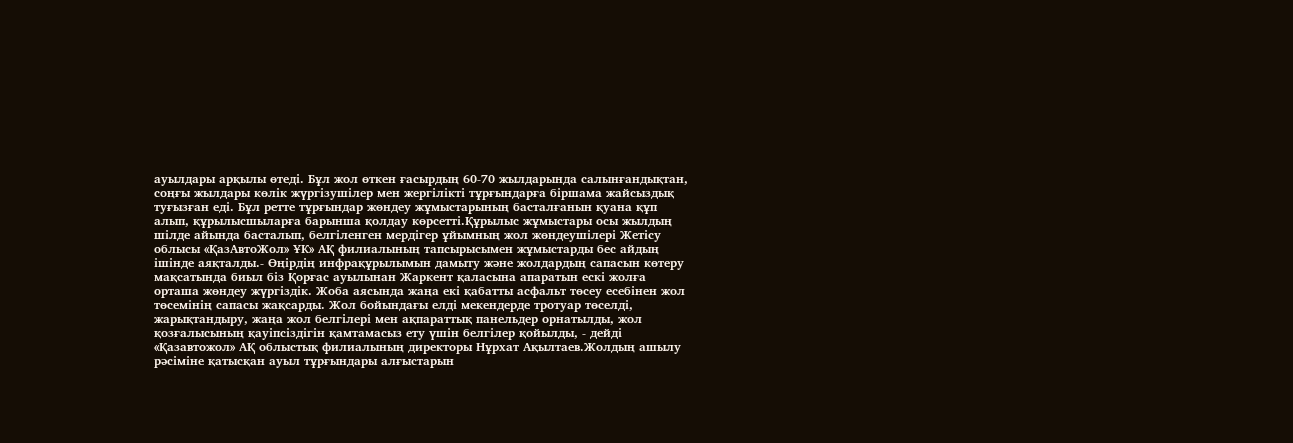ауылдары арқылы өтеді. Бұл жол өткен ғасырдың 60-70 жылдарында салынғандықтан, соңғы жылдары көлік жүргізушілер мен жергілікті тұрғындарға біршама жайсыздық туғызған еді. Бұл ретте тұрғындар жөндеу жұмыстарының басталғанын қуана құп алып, құрылысшыларға барынша қолдау көрсетті.Құрылыс жұмыстары осы жылдың шілде айында басталып, белгіленген мердігер ұйымның жол жөндеушілері Жетісу облысы «ҚазАвтоЖол» ҰК» АҚ филиалының тапсырысымен жұмыстарды бес айдың ішінде аяқталды.- Өңірдің инфрақұрылымын дамыту және жолдардың сапасын көтеру мақсатында биыл біз Қорғас ауылынан Жаркент қаласына апаратын ескі жолға орташа жөндеу жүргіздік. Жоба аясында жаңа екі қабатты асфальт төсеу есебінен жол төсемінің сапасы жақсарды. Жол бойындағы елді мекендерде тротуар төселді, жарықтандыру, жаңа жол белгілері мен ақпараттық панельдер орнатылды, жол қозғалысының қауіпсіздігін қамтамасыз ету үшін белгілер қойылды, - дейді «Қазавтожол» АҚ облыстық филиалының директоры Нұрхат Ақылтаев.Жолдың ашылу рәсіміне қатысқан ауыл тұрғындары алғыстарын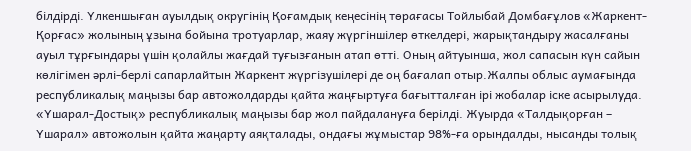білдірді. Үлкеншыған ауылдық округінің Қоғамдық кеңесінің төрағасы Тойлыбай Домбағұлов «Жаркент-Қорғас» жолының ұзына бойына тротуарлар, жаяу жүргіншілер өткелдері, жарықтандыру жасалғаны ауыл тұрғындары үшін қолайлы жағдай туғызғанын атап өтті. Оның айтуынша, жол сапасын күн сайын көлігімен әрлі-берлі сапарлайтын Жаркент жүргізушілері де оң бағалап отыр.Жалпы облыс аумағында республикалық маңызы бар автожолдарды қайта жаңғыртуға бағытталған ірі жобалар іске асырылуда. «Үшарал-Достық» республикалық маңызы бар жол пайдалануға берілді. Жуырда «Талдықорған – Үшарал» автожолын қайта жаңарту аяқталады, ондағы жұмыстар 98%-ға орындалды, нысанды толық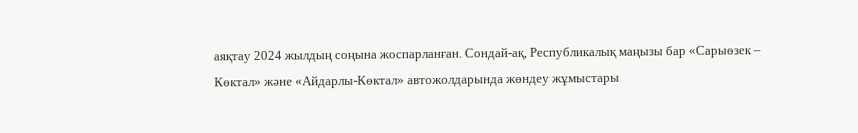аяқтау 2024 жылдың соңына жоспарланған. Сондай-ақ, Республикалық маңызы бар «Сарыөзек – Көктал» және «Айдарлы-Көктал» автожолдарында жөндеу жұмыстары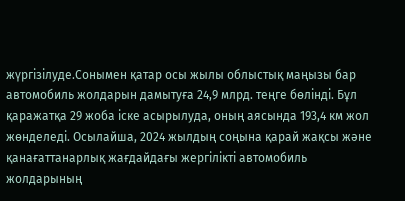жүргізілуде.Сонымен қатар осы жылы облыстық маңызы бар автомобиль жолдарын дамытуға 24,9 млрд. теңге бөлінді. Бұл қаражатқа 29 жоба іске асырылуда, оның аясында 193,4 км жол жөнделеді. Осылайша, 2024 жылдың соңына қарай жақсы және қанағаттанарлық жағдайдағы жергілікті автомобиль жолдарының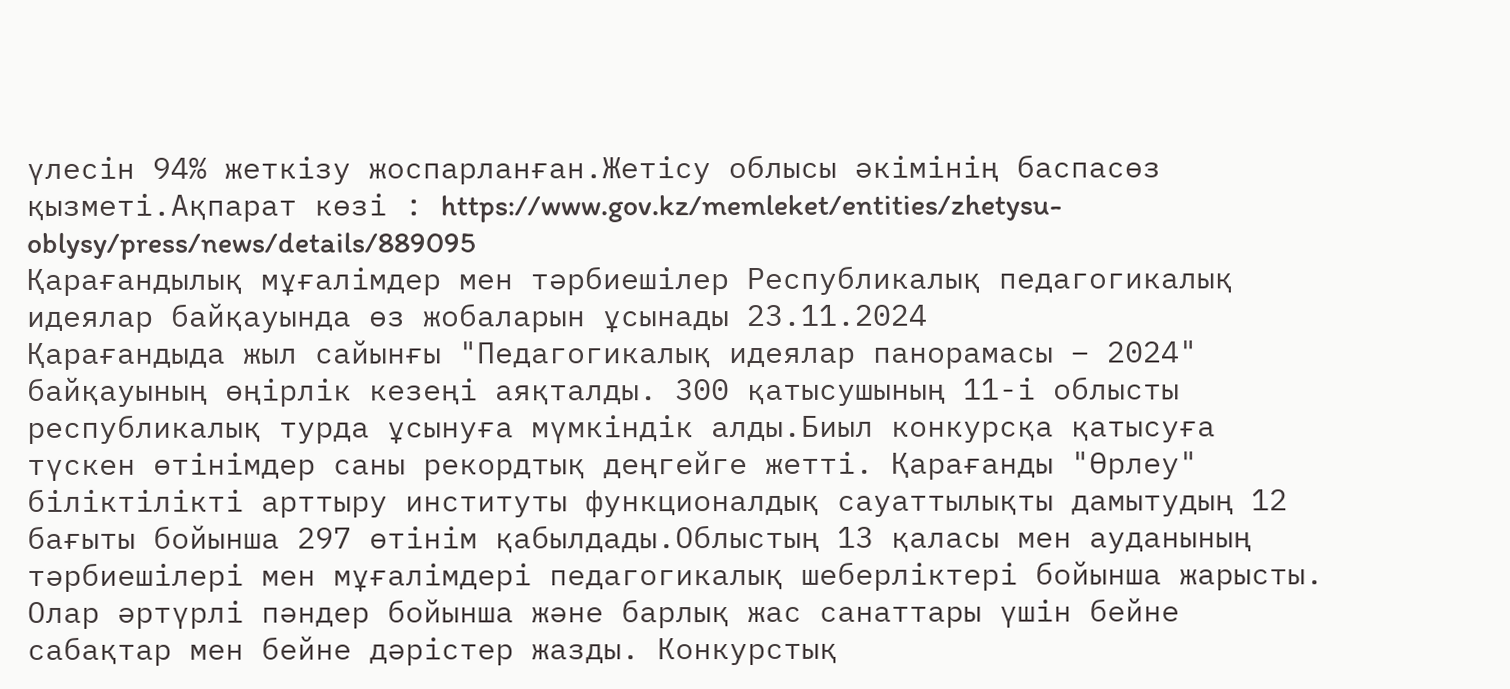үлесін 94% жеткізу жоспарланған.Жетісу облысы әкімінің баспасөз қызметі.Ақпарат көзі : https://www.gov.kz/memleket/entities/zhetysu-oblysy/press/news/details/889095
Қарағандылық мұғалімдер мен тәрбиешілер Республикалық педагогикалық идеялар байқауында өз жобаларын ұсынады 23.11.2024
Қарағандыда жыл сайынғы "Педагогикалық идеялар панорамасы – 2024" байқауының өңірлік кезеңі аяқталды. 300 қатысушының 11-і облысты республикалық турда ұсынуға мүмкіндік алды.Биыл конкурсқа қатысуға түскен өтінімдер саны рекордтық деңгейге жетті. Қарағанды "Өрлеу" біліктілікті арттыру институты функционалдық сауаттылықты дамытудың 12 бағыты бойынша 297 өтінім қабылдады.Облыстың 13 қаласы мен ауданының тәрбиешілері мен мұғалімдері педагогикалық шеберліктері бойынша жарысты. Олар әртүрлі пәндер бойынша және барлық жас санаттары үшін бейне сабақтар мен бейне дәрістер жазды. Конкурстық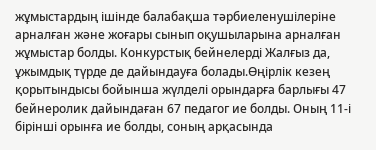жұмыстардың ішінде балабақша тәрбиеленушілеріне арналған және жоғары сынып оқушыларына арналған жұмыстар болды. Конкурстық бейнелерді Жалғыз да, ұжымдық түрде де дайындауға болады.Өңірлік кезең қорытындысы бойынша жүлделі орындарға барлығы 47 бейнеролик дайындаған 67 педагог ие болды. Оның 11-і бірінші орынға ие болды, соның арқасында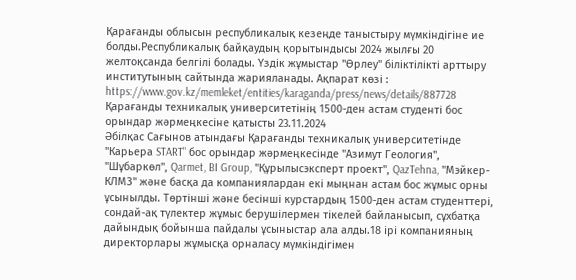Қарағанды облысын республикалық кезеңде таныстыру мүмкіндігіне ие болды.Республикалық байқаудың қорытындысы 2024 жылғы 20 желтоқсанда белгілі болады. Үздік жұмыстар "Өрлеу" біліктілікті арттыру институтының сайтында жарияланады. Ақпарат көзі : https://www.gov.kz/memleket/entities/karaganda/press/news/details/887728
Қарағанды техникалық университетінің 1500-ден астам студенті бос орындар жәрмеңкесіне қатысты 23.11.2024
Әбілқас Сағынов атындағы Қарағанды техникалық университетінде "Карьера START" бос орындар жәрмеңкесінде "Азимут Геология", "Шұбаркөл", Qarmet, BI Group, "Құрылысэксперт проект", QazTehna, "Мэйкер-КЛМЗ" және басқа да компаниялардан екі мыңнан астам бос жұмыс орны ұсынылды. Төртінші және бесінші курстардың 1500-ден астам студенттері, сондай-ақ түлектер жұмыс берушілермен тікелей байланысып, сұхбатқа дайындық бойынша пайдалы ұсыныстар ала алды.18 ірі компанияның директорлары жұмысқа орналасу мүмкіндігімен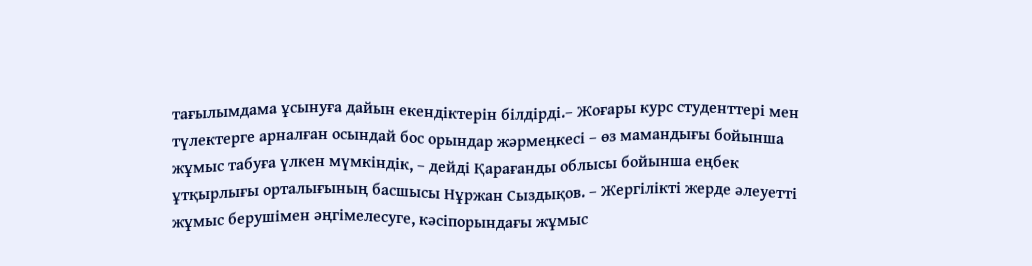тағылымдама ұсынуға дайын екендіктерін білдірді.– Жоғары курс студенттері мен түлектерге арналған осындай бос орындар жәрмеңкесі – өз мамандығы бойынша жұмыс табуға үлкен мүмкіндік, – дейді Қарағанды облысы бойынша еңбек ұтқырлығы орталығының басшысы Нұржан Сыздықов. – Жергілікті жерде әлеуетті жұмыс берушімен әңгімелесуге, кәсіпорындағы жұмыс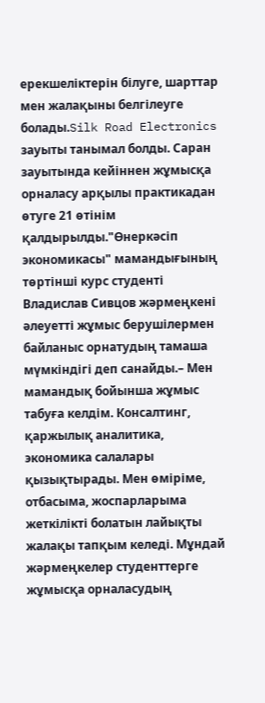ерекшеліктерін білуге, шарттар мен жалақыны белгілеуге болады.Silk Road Electronics зауыты танымал болды. Саран зауытында кейіннен жұмысқа орналасу арқылы практикадан өтуге 21 өтінім қалдырылды."Өнеркәсіп экономикасы" мамандығының төртінші курс студенті Владислав Сивцов жәрмеңкені әлеуетті жұмыс берушілермен байланыс орнатудың тамаша мүмкіндігі деп санайды.– Мен мамандық бойынша жұмыс табуға келдім. Консалтинг, қаржылық аналитика, экономика салалары қызықтырады. Мен өміріме, отбасыма, жоспарларыма жеткілікті болатын лайықты жалақы тапқым келеді. Мұндай жәрмеңкелер студенттерге жұмысқа орналасудың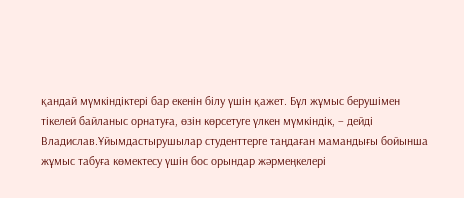қандай мүмкіндіктері бар екенін білу үшін қажет. Бұл жұмыс берушімен тікелей байланыс орнатуға, өзін көрсетуге үлкен мүмкіндік, – дейді Владислав.Ұйымдастырушылар студенттерге таңдаған мамандығы бойынша жұмыс табуға көмектесу үшін бос орындар жәрмеңкелері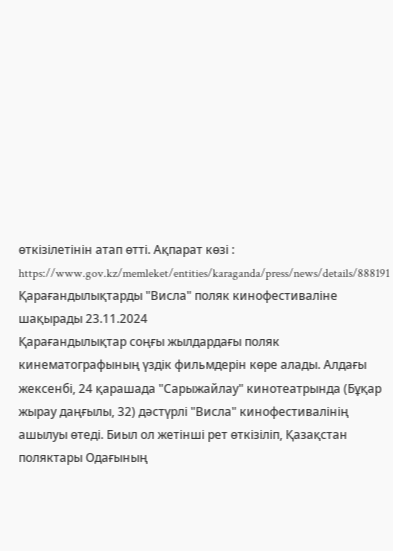өткізілетінін атап өтті. Ақпарат көзі : https://www.gov.kz/memleket/entities/karaganda/press/news/details/888191
Қарағандылықтарды "Висла" поляк кинофестиваліне шақырады 23.11.2024
Қарағандылықтар соңғы жылдардағы поляк кинематографының үздік фильмдерін көре алады. Алдағы жексенбі, 24 қарашада "Сарыжайлау" кинотеатрында (Бұқар жырау даңғылы, 32) дәстүрлі "Висла" кинофестивалінің ашылуы өтеді. Биыл ол жетінші рет өткізіліп, Қазақстан поляктары Одағының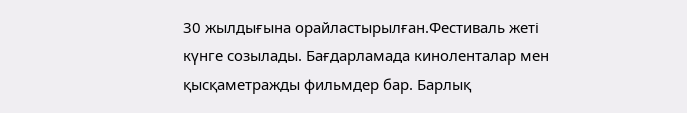30 жылдығына орайластырылған.Фестиваль жеті күнге созылады. Бағдарламада киноленталар мен қысқаметражды фильмдер бар. Барлық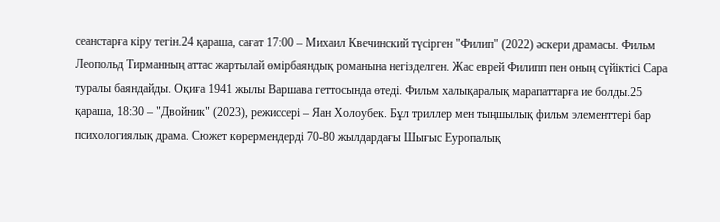сеанстарға кіру тегін.24 қараша, сағат 17:00 – Михаил Квечинский түсірген "Филип" (2022) әскери драмасы. Фильм Леопольд Тирманның аттас жартылай өмірбаяндық романына негізделген. Жас еврей Филипп пен оның сүйіктісі Сара туралы баяндайды. Оқиға 1941 жылы Варшава геттосында өтеді. Фильм халықаралық марапаттарға ие болды.25 қараша, 18:30 – "Двойник" (2023), режиссері – Яан Холоубек. Бұл триллер мен тыңшылық фильм элементтері бар психологиялық драма. Сюжет көрермендерді 70-80 жылдардағы Шығыс Еуропалық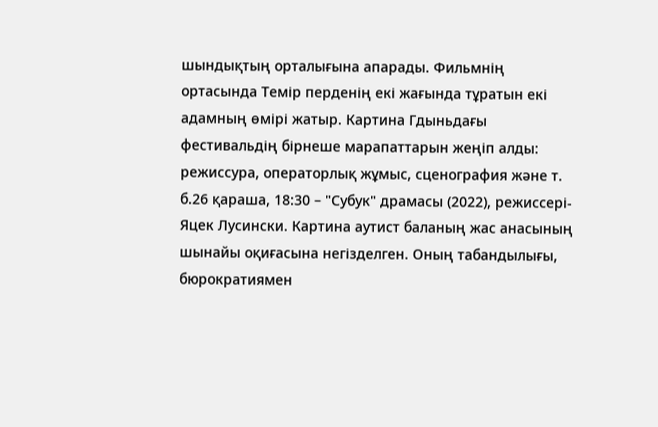шындықтың орталығына апарады. Фильмнің ортасында Темір перденің екі жағында тұратын екі адамның өмірі жатыр. Картина Гдыньдағы фестивальдің бірнеше марапаттарын жеңіп алды: режиссура, операторлық жұмыс, сценография және т. б.26 қараша, 18:30 – "Субук" драмасы (2022), режиссері-Яцек Лусински. Картина аутист баланың жас анасының шынайы оқиғасына негізделген. Оның табандылығы, бюрократиямен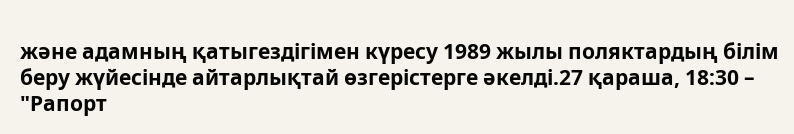және адамның қатыгездігімен күресу 1989 жылы поляктардың білім беру жүйесінде айтарлықтай өзгерістерге әкелді.27 қараша, 18:30 – "Рапорт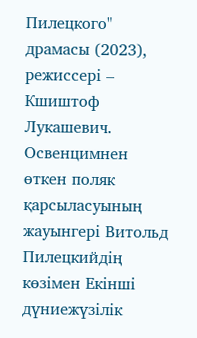Пилецкого" драмасы (2023), режиссері – Кшиштоф Лукашевич. Освенцимнен өткен поляк қарсыласуының жауынгері Витольд Пилецкийдің көзімен Екінші дүниежүзілік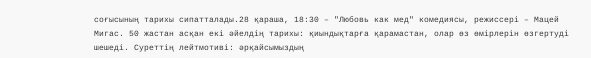соғысының тарихы сипатталады.28 қараша, 18:30 – "Любовь как мед" комедиясы, режиссері – Мацей Мигас. 50 жастан асқан екі әйелдің тарихы: қиындықтарға қарамастан, олар өз өмірлерін өзгертуді шешеді. Суреттің лейтмотиві: әрқайсымыздың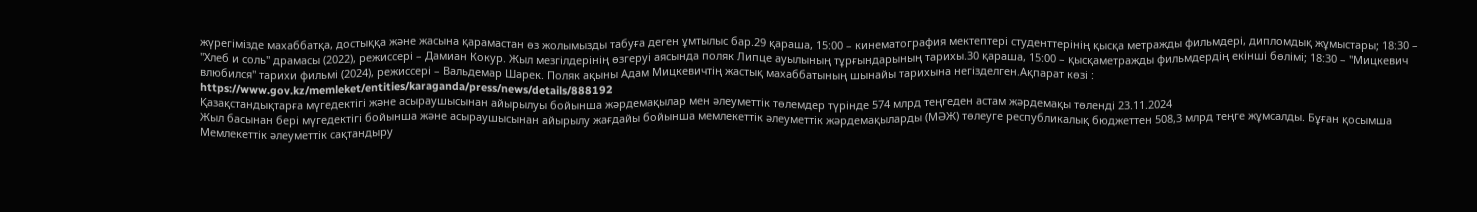жүрегімізде махаббатқа, достыққа және жасына қарамастан өз жолымызды табуға деген ұмтылыс бар.29 қараша, 15:00 – кинематография мектептері студенттерінің қысқа метражды фильмдері, дипломдық жұмыстары; 18:30 – "Хлеб и соль" драмасы (2022), режиссері – Дамиан Кокур. Жыл мезгілдерінің өзгеруі аясында поляк Липце ауылының тұрғындарының тарихы.30 қараша, 15:00 – қысқаметражды фильмдердің екінші бөлімі; 18:30 – "Мицкевич влюбился" тарихи фильмі (2024), режиссері – Вальдемар Шарек. Поляк ақыны Адам Мицкевичтің жастық махаббатының шынайы тарихына негізделген.Ақпарат көзі : https://www.gov.kz/memleket/entities/karaganda/press/news/details/888192
Қазақстандықтарға мүгедектігі және асыраушысынан айырылуы бойынша жәрдемақылар мен әлеуметтік төлемдер түрінде 574 млрд теңгеден астам жәрдемақы төленді 23.11.2024
Жыл басынан бері мүгедектігі бойынша және асыраушысынан айырылу жағдайы бойынша мемлекеттік әлеуметтік жәрдемақыларды (МӘЖ) төлеуге республикалық бюджеттен 508,3 млрд теңге жұмсалды. Бұған қосымша Мемлекеттік әлеуметтік сақтандыру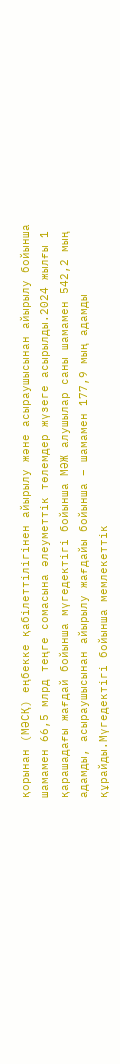қорынан (МӘСҚ) еңбекке қабілеттілігінен айырылу және асыраушысынан айырылу бойынша шамамен 66,5 млрд теңге сомасына әлеуметтік төлемдер жүзеге асырылды.2024 жылғы 1 қарашадағы жағдай бойынша мүгедектігі бойынша МӘЖ алушылар саны шамамен 542,2 мың адамды, асыраушысынан айырылу жағдайы бойынша – шамамен 177,9 мың адамды құрайды.Мүгедектігі бойынша мемлекеттік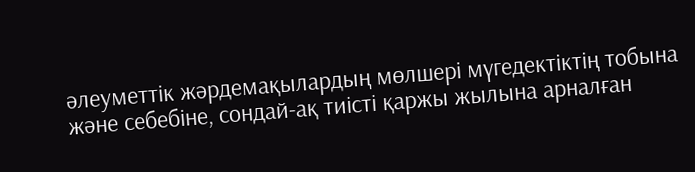әлеуметтік жәрдемақылардың мөлшері мүгедектіктің тобына және себебіне, сондай-ақ тиісті қаржы жылына арналған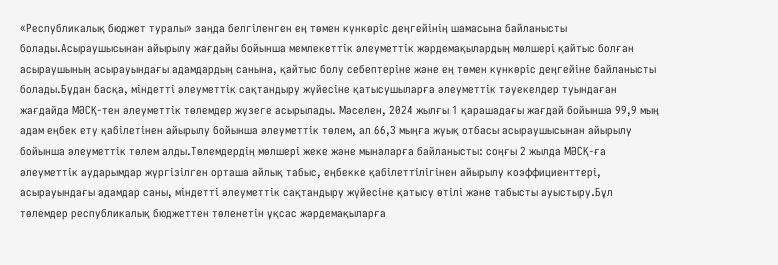«Республикалық бюджет туралы» заңда белгіленген ең төмен күнкөріс деңгейінің шамасына байланысты болады.Асыраушысынан айырылу жағдайы бойынша мемлекеттік әлеуметтік жәрдемақылардың мөлшері қайтыс болған асыраушының асырауындағы адамдардың санына, қайтыс болу себептеріне және ең төмен күнкөріс деңгейіне байланысты болады.Бұдан басқа, міндетті әлеуметтік сақтандыру жүйесіне қатысушыларға әлеуметтік тәуекелдер туындаған жағдайда МӘСҚ-тен әлеуметтік төлемдер жүзеге асырылады. Мәселен, 2024 жылғы 1 қарашадағы жағдай бойынша 99,9 мың адам еңбек ету қабілетінен айырылу бойынша әлеуметтік төлем, ал 66,3 мыңға жуық отбасы асыраушысынан айырылу бойынша әлеуметтік төлем алды.Төлемдердің мөлшері жеке және мыналарға байланысты: соңғы 2 жылда МӘСҚ-ға әлеуметтік аударымдар жүргізілген орташа айлық табыс, еңбекке қабілеттілігінен айырылу коэффициенттері, асырауындағы адамдар саны, міндетті әлеуметтік сақтандыру жүйесіне қатысу өтілі және табысты ауыстыру.Бұл төлемдер республикалық бюджеттен төленетін ұқсас жәрдемақыларға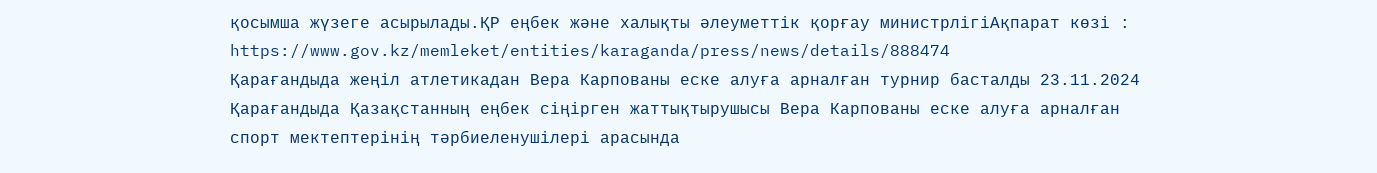қосымша жүзеге асырылады.ҚР еңбек және халықты әлеуметтік қорғау министрлігіАқпарат көзі : https://www.gov.kz/memleket/entities/karaganda/press/news/details/888474
Қарағандыда жеңіл атлетикадан Вера Карпованы еске алуға арналған турнир басталды 23.11.2024
Қарағандыда Қазақстанның еңбек сіңірген жаттықтырушысы Вера Карпованы еске алуға арналған спорт мектептерінің тәрбиеленушілері арасында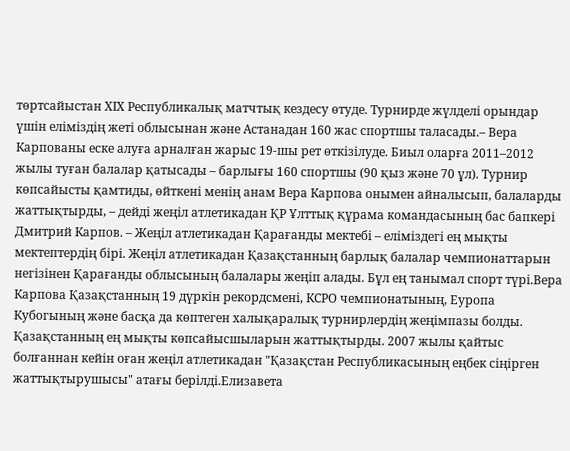төртсайыстан ХІХ Республикалық матчтық кездесу өтуде. Турнирде жүлделі орындар үшін еліміздің жеті облысынан және Астанадан 160 жас спортшы таласады.– Вера Карпованы еске алуға арналған жарыс 19-шы рет өткізілуде. Биыл оларға 2011–2012 жылы туған балалар қатысады – барлығы 160 спортшы (90 қыз және 70 ұл). Турнир көпсайысты қамтиды, өйткені менің анам Вера Карпова онымен айналысып, балаларды жаттықтырды, – дейді жеңіл атлетикадан ҚР Ұлттық құрама командасының бас бапкері Дмитрий Карпов. – Жеңіл атлетикадан Қарағанды мектебі – еліміздегі ең мықты мектептердің бірі. Жеңіл атлетикадан Қазақстанның барлық балалар чемпионаттарын негізінен Қарағанды облысының балалары жеңіп алады. Бұл ең танымал спорт түрі.Вера Карпова Қазақстанның 19 дүркін рекордсмені, КСРО чемпионатының, Еуропа Кубогының және басқа да көптеген халықаралық турнирлердің жеңімпазы болды. Қазақстанның ең мықты көпсайысшыларын жаттықтырды. 2007 жылы қайтыс болғаннан кейін оған жеңіл атлетикадан "Қазақстан Республикасының еңбек сіңірген жаттықтырушысы" атағы берілді.Елизавета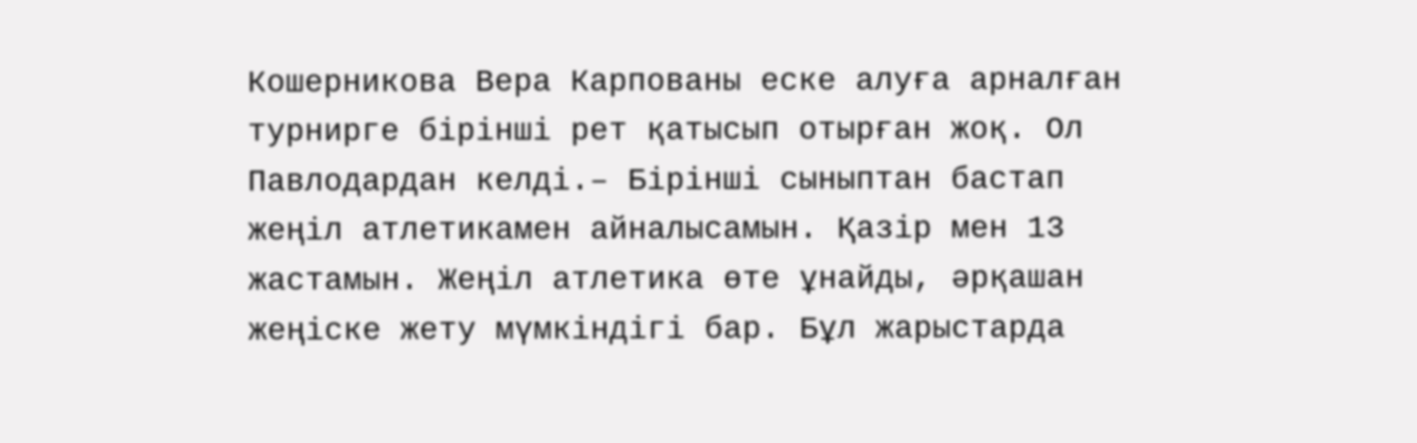Кошерникова Вера Карпованы еске алуға арналған турнирге бірінші рет қатысып отырған жоқ. Ол Павлодардан келді.– Бірінші сыныптан бастап жеңіл атлетикамен айналысамын. Қазір мен 13 жастамын. Жеңіл атлетика өте ұнайды, әрқашан жеңіске жету мүмкіндігі бар. Бұл жарыстарда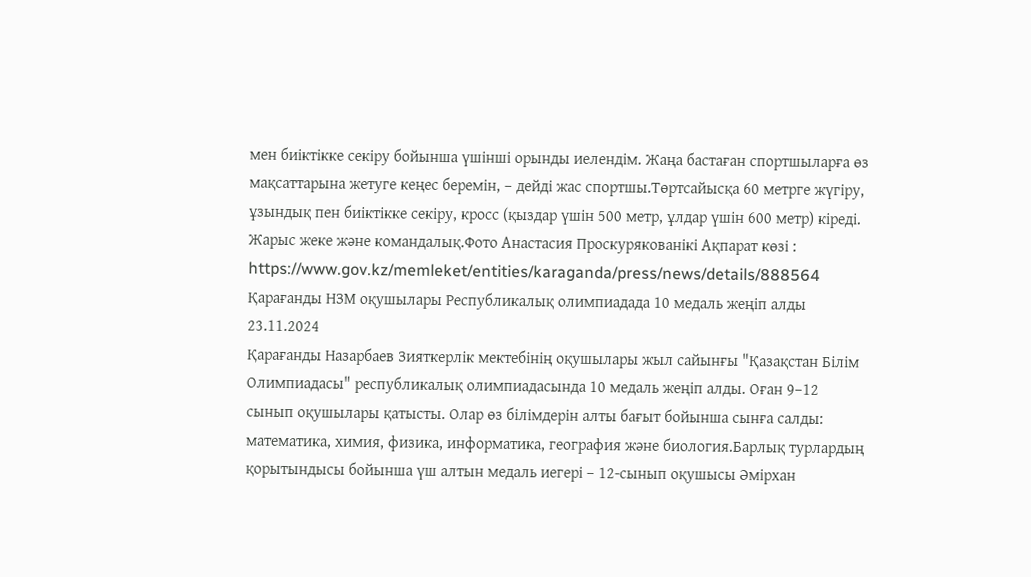мен биіктікке секіру бойынша үшінші орынды иелендім. Жаңа бастаған спортшыларға өз мақсаттарына жетуге кеңес беремін, – дейді жас спортшы.Төртсайысқа 60 метрге жүгіру, ұзындық пен биіктікке секіру, кросс (қыздар үшін 500 метр, ұлдар үшін 600 метр) кіреді. Жарыс жеке және командалық.Фото Анастасия Проскурякованікі Ақпарат көзі : https://www.gov.kz/memleket/entities/karaganda/press/news/details/888564
Қарағанды НЗМ оқушылары Республикалық олимпиадада 10 медаль жеңіп алды 23.11.2024
Қарағанды Назарбаев Зияткерлік мектебінің оқушылары жыл сайынғы "Қазақстан Білім Олимпиадасы" республикалық олимпиадасында 10 медаль жеңіп алды. Оған 9–12 сынып оқушылары қатысты. Олар өз білімдерін алты бағыт бойынша сынға салды: математика, химия, физика, информатика, география және биология.Барлық турлардың қорытындысы бойынша үш алтын медаль иегері – 12-сынып оқушысы Әмірхан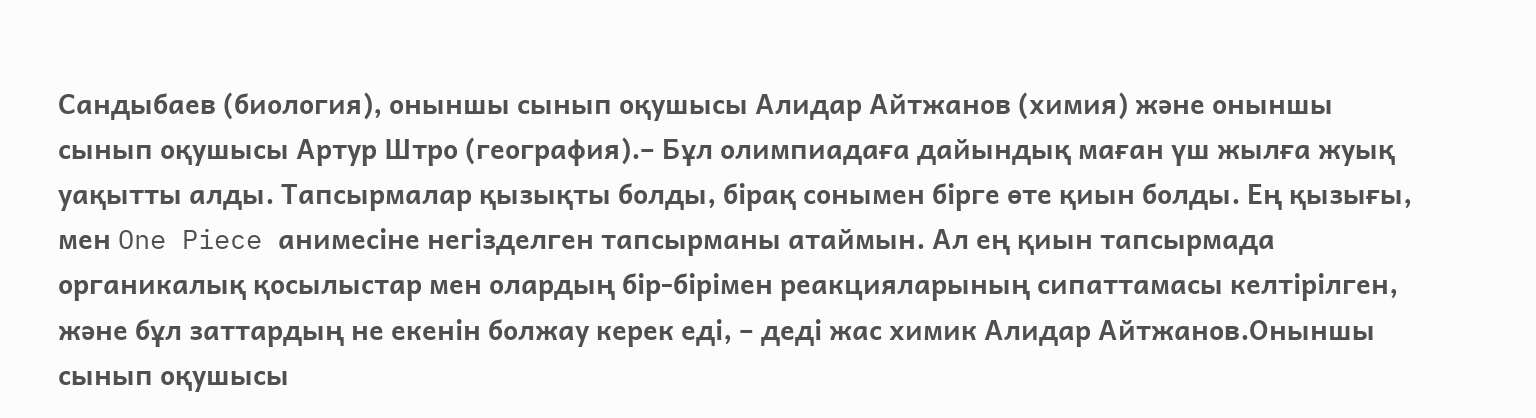Сандыбаев (биология), оныншы сынып оқушысы Алидар Айтжанов (химия) және оныншы сынып оқушысы Артур Штро (география).– Бұл олимпиадаға дайындық маған үш жылға жуық уақытты алды. Тапсырмалар қызықты болды, бірақ сонымен бірге өте қиын болды. Ең қызығы, мен One Piece анимесіне негізделген тапсырманы атаймын. Ал ең қиын тапсырмада органикалық қосылыстар мен олардың бір-бірімен реакцияларының сипаттамасы келтірілген, және бұл заттардың не екенін болжау керек еді, – деді жас химик Алидар Айтжанов.Оныншы сынып оқушысы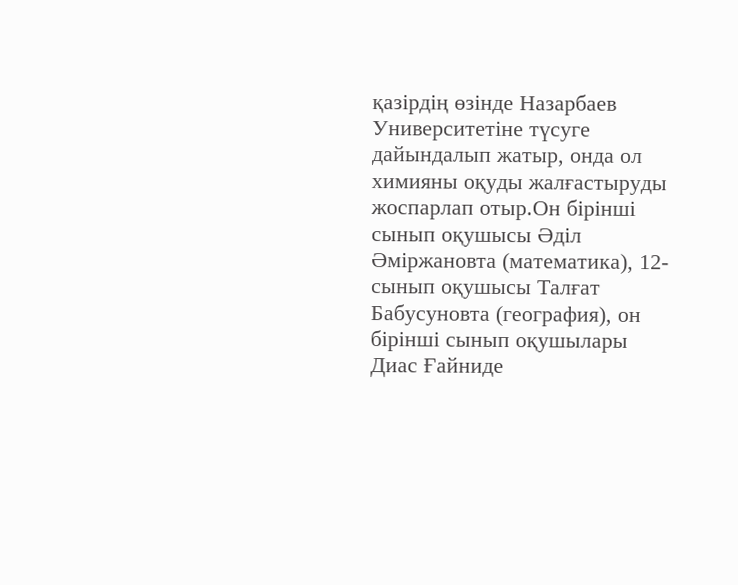қазірдің өзінде Назарбаев Университетіне түсуге дайындалып жатыр, онда ол химияны оқуды жалғастыруды жоспарлап отыр.Он бірінші сынып оқушысы Әділ Әміржановта (математика), 12-сынып оқушысы Талғат Бабусуновта (география), он бірінші сынып оқушылары Диас Ғайниде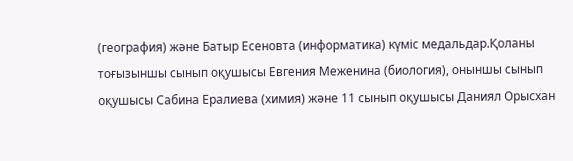(география) және Батыр Есеновта (информатика) күміс медальдар.Қоланы тоғызыншы сынып оқушысы Евгения Меженина (биология), оныншы сынып оқушысы Сабина Ералиева (химия) және 11 сынып оқушысы Даниял Орысхан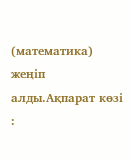(математика) жеңіп алды.Ақпарат көзі :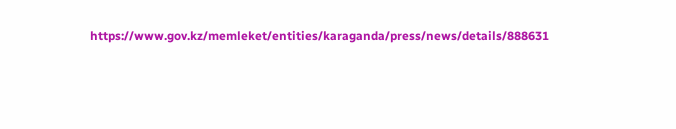https://www.gov.kz/memleket/entities/karaganda/press/news/details/888631